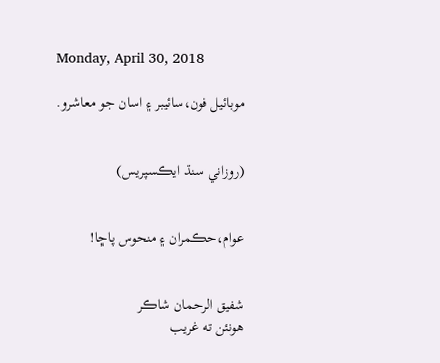Monday, April 30, 2018

موبائيل فون،سائيبر ۽ اسان جو معاشرو.


(روزاني سنڌ ايڪسپريس)


عوام،حڪمران ۽ منحوس پاڇا!


شفيق الرحمان شاڪر
هونئن ته غريب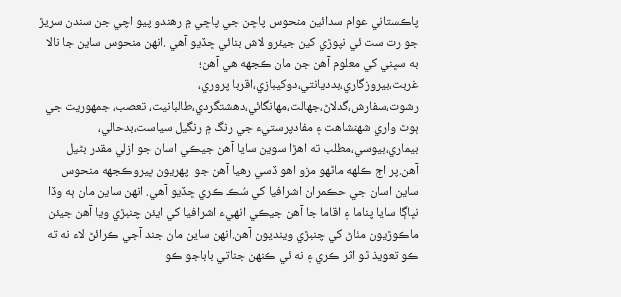پاڪستاني عوام سدائين منحوس پاڇن جي پاڇي ۾ رهندو پيو اچي جن سندن سريڙ جو رت ست ئي نپوڙي کين جيئرو لاش بنائي ڇڏيو آهي .انهن منحوس ساين جا نالا به سڀني کي معلوم آهن جن مان ڪجھه هي آهن؛ غربت،بيروزگاري،بدديانتي،دوکيبازي،اقربا پروري، رشوت،سفارش،گدلاڻ،جهالت،مهانگائي،دهشتگردي،طالبانيت، تعصب، جمهوريت جي ٻوٿ واري شهنشاهت ۽ مفادپرستيء جي رنگ ۾ رنگيل سياست،بدحالي، بيماري،بيوسي،مطلب ته اهڙا سوين سايا آهن جيڪي اسان جو ازلي مقدر بڻيل آهن.پر اڄ ڪلهه ماڻهو مزو اهو ڏسي رهيا آهن جو  پهريون ڀيروڪجهه منحوس ساين اسان جي حڪمران اشرافيا کي سُڪ ڪري ڇڏيو آهي. انهن ساين مان ٻه وڏا نڀاڳا سايا پناما ۽ اقاما جا آهن جيڪي انهيء اشرافيا کي ايئن چنبڙي ويا آهن جيئن ماڪوڙيون مٺاڻ کي چنبڙي وينديون آهن.انهن ساين مان جند آجي ڪرائڻ لاء نه ته ڪو تعويذ ٿو اثر ڪري ۽ نه ئي ڪنهن جناتي باباجو ڪو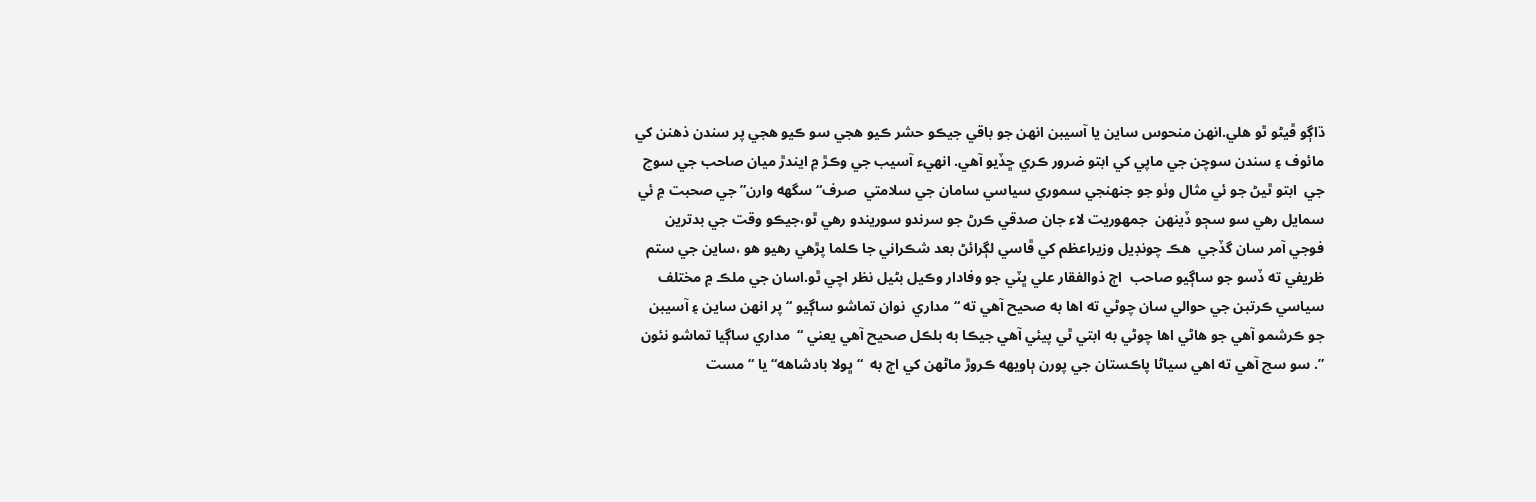ڌاڳو ڦيڻو ٿو هلي.انهن منحوس ساين يا آسيبن انهن جو باقي جيڪو حشر ڪيو هجي سو ڪيو هجي پر سندن ذهنن کي مائوف ۽ سندن سوچن جي ماپي کي ابتو ضرور ڪري ڇڏيو آهي. انهيء آسيب جي وڪڙ ۾ ايندڙ ميان صاحب جي سوچ جي  ابتو ٿيڻ جو ئي مثال وٺو جو جنهنجي سموري سياسي سامان جي سلامتي  صرف“ سگھه وارن” جي صحبت ۾ ئي سمايل رهي سو سڄو ڏينهن  جمهوريت لاء جان صدقي ڪرڻ جو سرندو سوريندو رهي ٿو،جيڪو وقت جي بدترين فوجي آمر سان گڏجي  هڪ چونڊيل وزيراعظم کي ڦاسي لڳرائڻ بعد شڪراني جا ڪلما پڙهي رهيو هو ،ساين جي ستم ظريفي ته ڏسو جو ساڳيو صاحب  اڄ ذوالفقار علي ڀٽي جو وفادار وڪيل بڻيل نظر اچي ٿو.اسان جي ملڪ ۾ مختلف سياسي ڪرتبن جي حوالي سان چوڻي ته اها به صحيح آهي ته “مداري  نوان تماشو ساڳيو “ پر انهن ساين ۽ آسيبن جو ڪرشمو آهي جو هاڻي اها چوڻي به ابتي ٿي پيئي آهي جيڪا به بلڪل صحيح آهي يعني “  مداري ساڳيا تماشو نئون ”. سو سچ آهي ته اهي سياڻا پاڪستان جي پورن ٻاويهه ڪروڙ ماڻهن کي اڄ به  “ڀولا بادشاهه“ يا “مست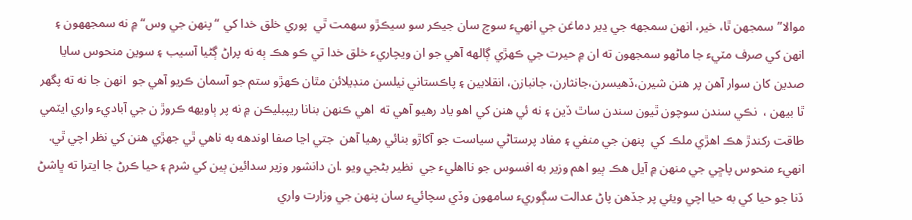موالا” سمجھن ٿا، خير، انهن سمجھه جي ڍير دماغن جي انهيء سوچ سان جيڪر سو سيڪڙو سهمت ٿي  پوري خلق خدا کي “پنهن جي وس“ ۾ نه سمجھهون ۽ انهن کي صرف مٽيء جا ماڻهو سمجھون ته ان ۾ حيرت جي ڪهڙي ڳالهه آهي جو ان ويچاريء خلق خدا تي ڪو هڪ ٻه نه پراڻ ڳڻيا آسيب ۽ سوين منحوس سايا صدين کان سوار آهن پر هنن شيرن،ڏهيسرن،جانثارن، جانبازن، انقلابين ۽ پاڪستاني نيلسن منڊيلائن مٿان ڪهڙو ستم جو آسمان ڪريو آهي جو  انهن جا نه ته پگھر ٿا بيهن ،  نڪي سندن سوچون ٿيون سندن ساٿ ڏين ۽ نه ئي هنن کي اهو ياد رهيو آهي ته  اهي ڪنهن بنانا ريپبليڪن ۾ نه پر ٻاويهه ڪروڙ ن جي آباديء واري ايٽمي طاقت رکندڙ هڪ اهڙي ملڪ کي  پنهن جي منفي ۽ مفاد پرستاڻي سياست جو آکاڙو بنائي رهيا آهن  جتي اڃا صفا اوندهه به ناهي ٿي جهڙي هنن کي نظر اچي ٿي. انهيء منحوس پاڇي جي منهن ۾ آيل هڪ ٻيو اهم وزير به افسوس جو نااهليء جي  نظير بڻجي ويو .ان دانشور وزير سدائين ٻين کي شرم ۽ حيا ڪرڻ جا ايترا ته ڀاشڻ ڏنا جو حيا کي به حيا اچي ويئي پر جڏهن پاڻ عدالت سڳوريء سامهون وڏي سچائيء سان پنهن جي وزارت واري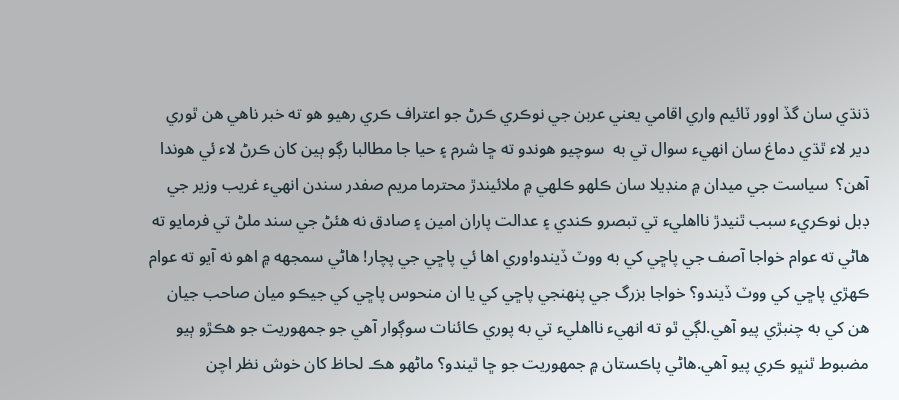ڌنڌي سان گڏ اوور ٽائيم واري اقامي يعني عربن جي نوڪري ڪرڻ جو اعتراف ڪري رهيو هو ته خبر ناهي هن ٿوري دير لاء ٿڌي دماغ سان انهيء سوال تي به  سوچيو هوندو ته ڇا شرم ۽ حيا جا مطالبا رڳو ٻين کان ڪرڻ لاء ئي هوندا آهن؟  سياست جي ميدان ۾ منڊيلا سان ڪلهو ڪلهي ۾ ملائيندڙ محترما مريم صفدر سندن انهيء غريب وزير جي  ڊبل نوڪريء سبب ٿنيدڙ نااهليء تي تبصرو ڪندي ۽ عدالت پاران امين ۽ صادق نه هئڻ جي سند ملڻ تي فرمايو ته هاڻي ته عوام خواجا آصف جي پاڇي کي به ووٽ ڏيندو!وري اها ئي پاڇي جي پچار! هاڻي سمجھه ۾ اهو نه آيو ته عوام ڪهڙي پاڇي کي ووٽ ڏيندو؟ خواجا بزرگ جي پنهنجي پاڇي کي يا ان منحوس پاڇي کي جيڪو ميان صاحب جيان هن کي به چنبڙي پيو آهي.لڳي ٿو ته انهيء نااهليء تي به پوري ڪائنات سوڳوار آهي جو جمهوريت جو هڪڙو ٻيو مضبوط ٿنڀو ڪري پيو آهي.هاڻي پاڪستان ۾ جمهوريت جو ڇا ٿيندو؟ ماڻهو هڪ لحاظ کان خوش نظر اچن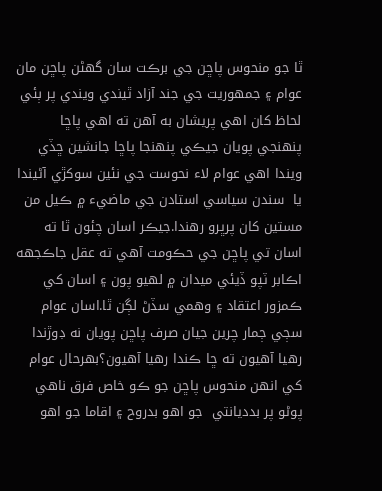ٿا جو منحوس پاڇن جي برڪت سان گھڻن پاڇن مان  عوام ۽ جمهوريت جي جند آزاد ٿيندي ويندي پر ٻئي لحاظ کان اهي پريشان به آهن ته اهي پاڇا پنهنجي پويان جيڪي پنهنجا پاڇا جانشين ڇڏي ويندا اهي عوام لاء نحوست جي نئين سوکڙي آڻيندا يا  سندن سياسي استادن جي ماضيء ۾ ڪيل من مستين کان پرڀرو رهندا.جيڪر اسان چئون ٿا ته اسان تي پاڇن جي حڪومت آهي ته عقل جاڪجهه اڪابر ٽپو ڏيئي ميدان ۾ لهيو پون ۽ اسان کي ڪمزور اعتقاد ۽ وهمي سڏڻ لڳن ٿا.اسان عوام سڄي ڄمار چرين جيان صرف پاڇن پويان نه ڊوڙندا رهيا آهيون ته ڇا ڪندا رهيا آهيون؟بهرحال عوام کي انهن منحوس پاڇن جو ڪو خاص فرق ناهي پوڻو پر بدديانتي  جو اهو بدروح ۽ اقاما جو اهو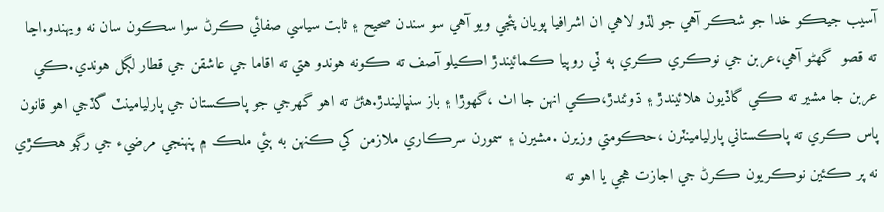آسيب جيڪو خدا جو شڪر آهي جو لڏو لاهي ان اشرافيا پويان پئجي ويو آهي سو سندن صحيح ۽ ثابت سياسي صفائي ڪرڻ سوا سڪون سان نه ويهندو.اڃا ته قصو  گھڻو آهي،عربن جي نوڪري ڪري ٻه ٽي روپيا ڪمائيندڙ اڪيلو آصف ته ڪونه هوندو هتي ته اقاما جي عاشقن جي قطار لڳل هوندي.ڪي عربن جا مشير ته ڪي گاڏيون هلائيندڙ ۽ ڌوئندڙ،ڪي انهن جا اٺ ،گھوڙا ۽ باز سنڀاليندڙ.هئڻ ته اهو گھرجي جو پاڪستان جي پارليامينٽ گڏجي اهو قانون پاس ڪري ته پاڪستاني پارليامينٽرن ،حڪومتي وزيرن .مشيرن ۽ سمورن سرڪاري ملازمن کي ڪنهن به ٻئي ملڪ ۾ پنهنجي مرضيء جي رڳو هڪڙي نه پر ڪئين نوڪريون ڪرڻ جي اجازت هجي يا اهو ته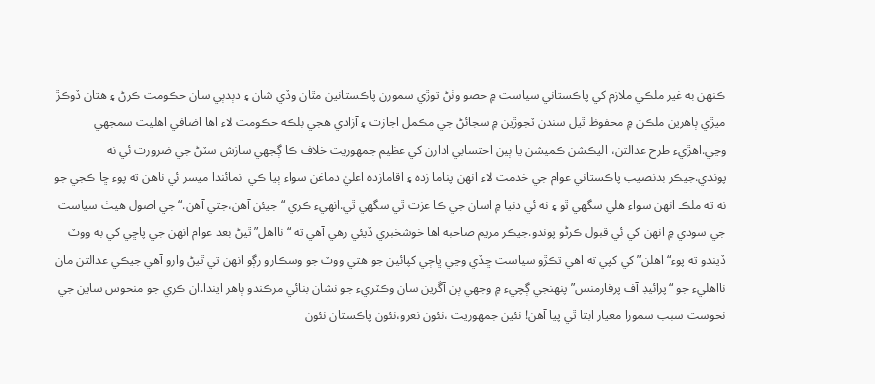ڪنهن به غير ملڪي ملازم کي پاڪستاني سياست ۾ حصو وٺڻ توڙي سمورن پاڪستانين مٿان وڏي شان ۽ دٻدٻي سان حڪومت ڪرڻ ۽ هتان ڏوڪڙ ميڙي ٻاهرين ملڪن ۾ محفوظ ٿيل سندن ٽجوڙين ۾ سجائڻ جي مڪمل اجازت ۽ آزادي هجي بلڪه حڪومت لاء اها اضافي اهليت سمجھي وڃي.اهڙيء طرح عدالتن، اليڪشن ڪميشن يا ٻين احتسابي ادارن کي عظيم جمهوريت خلاف ڪا ڳجھي سازش سٽڻ جي ضرورت ئي نه پوندي.جيڪر بدنصيب پاڪستاني عوام جي خدمت لاء انهن پناما زده ۽ اقامازده اعليٰ دماغن سواء ٻيا ڪي  نمائندا ميسر ئي ناهن ته پوء ڇا ڪجي جو نه ته ملڪ انهن سواء هلي سگھي ٿو ۽ نه ئي دنيا ۾ اسان جي ڪا عزت ٿي سگھي ٿي.انهيء ڪري “جيئن آهن،جتي آهن.“ جي اصول هيٺ سياست جي سودي ۾ انهن کي ئي قبول ڪرڻو پوندو.جيڪر مريم صاحبه اها خوشخبري ڏيئي رهي آهي ته “نااهل” ٿيڻ بعد عوام انهن جي پاڇي کي به ووٽ ڏيندو ته پوء“ اهلن” کي کپي ته اهي تڪڙو سياست ڇڏي وڃي ڀاڄي کپائين جو هتي ووٽ جو وسڪارو رڳو انهن تي ٿيڻ وارو آهي جيڪي عدالتن مان نااهليء جو “پرائيڊ آف پرفارمنس” پنهنجي ڳچيء ۾ وجھي ٻن آڱرين سان وڪٽريء جو نشان بنائي مرڪندو ٻاهر ايندا.ان ڪري جو منحوس ساين جي نحوست سبب سمورا معيار ابتا ٿي پيا آهن! نئين جمهوريت ،نئون نعرو،نئون پاڪستان نئون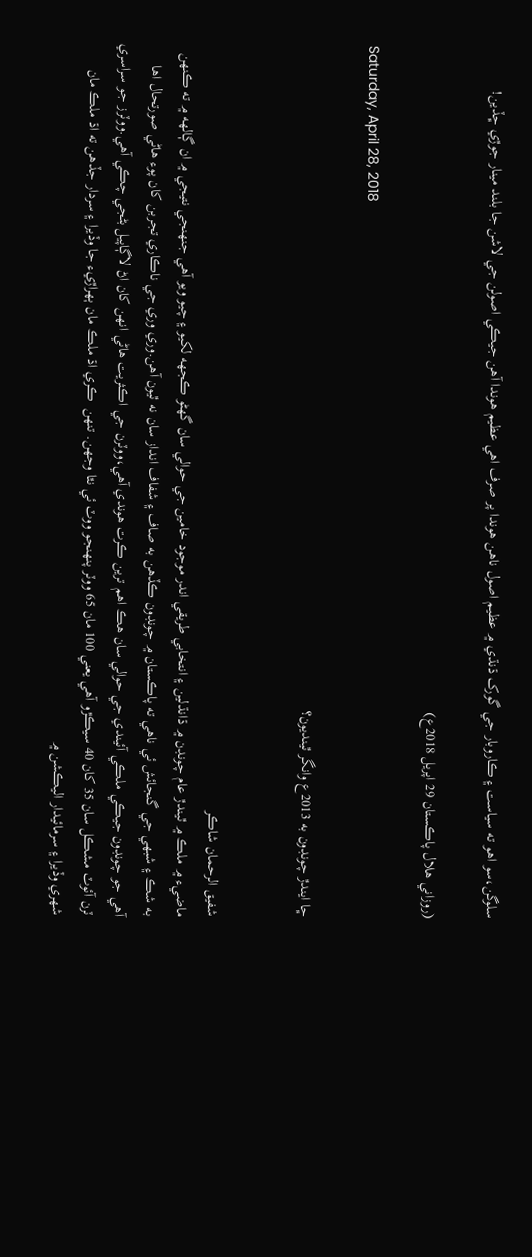سلوگن،سو اهو ته سياست ۽ ڪاروبار جي گورک ڌنڌي ۾ عظيم اصول ناهن هوندا پر صرف اهي عظيم هوندا آهن جيڪي اصولن جي لاشن جا بلند مينار جوڙي ڇڏين!

(روزاني هلال پاڪستان 29 اپريل 2018ع)

Saturday, April 28, 2018

ڇا ايندڙ چونڊون به 2013ع وانگر ٿينديون؟


شفيق الرحمان شاڪر
ماضيء ۾ ملڪ ۾ ٿيندڙ عام چونڊن ۾ ڌانڌلين ۽ انتخابي طريقي اندر موجود خامين جي حوالي سان گھڻو ڪجهه لکيو ۽ چيو ويو آهي جنهنجي نتيجي ۾ ان ڳالهه ۾ ته ڪنهن به شڪ ۽ شبهي جي گنجائش ئي ناهي ته پاڪستان ۾ چونڊون ڪڏهن به صاف ۽ شفاف انداز سان نه ٿيون آهن.وري وري جي ناڪاري تجربن کان پوء هاڻي صورتحال اها آهي جو چونڊون جيڪي ملڪي آئيندي جي حوالي سان هڪ اهم ترين ڪرت هوندي آهي،ووٽرن جي اڪثريت هاڻي انهن کان اڻ لاڳاپيل بڻجي چڪي آهي.ووٽرز جو سراسري ٽرن آئوٽ مشڪل سان 35 کان 40 سيڪڙو آهي يعني 100 مان 65 ووٽر پنهنجو ووٽ ئي نٿا وجھن. تنهن  ڪري اڌ ملڪ مان ٻهراڙيء جا وڏيرا ۽ سردار جڏهن ته اڌ ملڪ مان شهري وڏيرا ۽ سرمائيدار اليڪشن ۾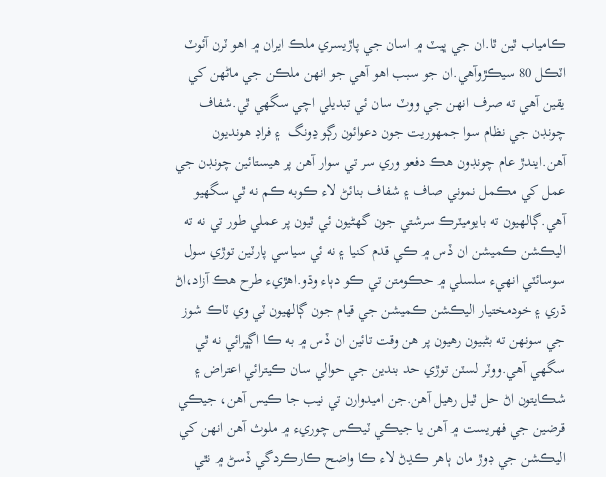ڪامياب ٿين ٿا.ان جي ڀيٽ ۾ اسان جي پاڙيسري ملڪ ايران ۾ اهو ٽرن آئوٽ اٽڪل 80 سيڪڙوآهي.ان جو سبب اهو آهي جو انهن ملڪن جي ماڻهن کي يقين آهي ته صرف انهن جي ووٽ سان ئي تبديلي اچي سگھي ٿي.شفاف چونڊن جي نظام سوا جمهوريت جون دعوائون رڳو ڍونگ  ۽ فراڊ هونديون آهن.ايندڙ عام چونڊون هڪ دفعو وري سر تي سوار آهن پر هيستائين چونڊن جي عمل کي مڪمل نموني صاف ۽ شفاف بنائڻ لاء ڪوبه ڪم نه ٿي سگھيو آهي.ڳالهيون ته بايوميٽرڪ سرشتي جون گھڻيون ئي ٿيون پر عملي طور تي نه ته اليڪشن ڪميشن ان ڏس ۾ ڪي قدم کنيا ۽ نه ئي سياسي پارٽين توڙي سول سوسائٽي انهيء سلسلي ۾ حڪومتن تي ڪو دٻاء وڌو.اهڙيء طرح هڪ آزاد،اڻ ڌري ۽ خودمختيار اليڪشن ڪميشن جي قيام جون ڳالهيون ٽي وي ٽاڪ شوز جي سونهن ته بڻبيون رهيون پر هن وقت تائين ان ڏس ۾ به ڪا اڳڀرائي نه ٿي سگھي آهي.ووٽر لسٽن توڙي حد بندين جي حوالي سان ڪيترائي اعتراض ۽ شڪايتون اڻ حل ٿيل رهيل آهن.جن اميدوارن تي نيب جا ڪيس آهن، جيڪي قرضين جي فهريست ۾ آهن يا جيڪي ٽيڪس چوريء ۾ ملوث آهن انهن کي اليڪشن جي ڊوڙ مان ٻاهر ڪڍڻ لاء ڪا واضح ڪارڪردگي ڏسڻ ۾ نٿي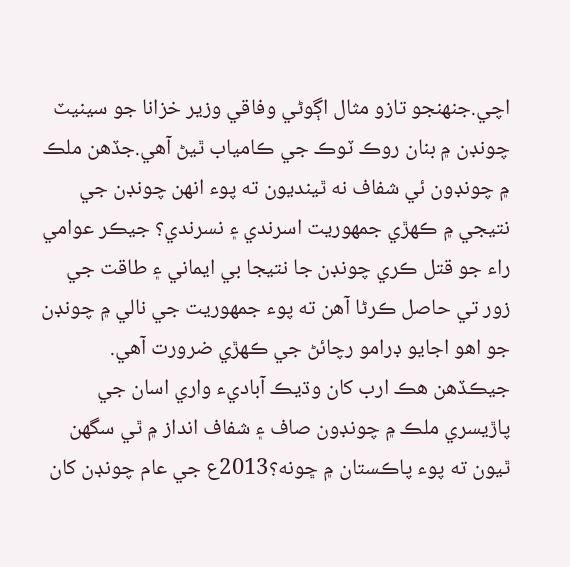اچي.جنهنجو تازو مثال اڳوڻي وفاقي وزير خزانا جو سينيٽ چونڊن ۾ بنان روڪ ٽوڪ جي ڪامياب ٿيڻ آهي.جڏهن ملڪ ۾ چونڊون ئي شفاف نه ٿينديون ته پوء انهن چونڊن جي نتيجي ۾ ڪهڙي جمهوريت اسرندي ۽ نسرندي؟ جيڪر عوامي راء جو قتل ڪري چونڊن جا نتيجا بي ايماني ۽ طاقت جي زور تي حاصل ڪرڻا آهن ته پوء جمهوريت جي نالي ۾ چونڊن جو اهو اجايو ڊرامو رچائڻ جي ڪهڙي ضرورت آهي. جيڪڏهن هڪ ارب کان وڌيڪ آباديء واري اسان جي پاڙيسري ملڪ ۾ چونڊون صاف ۽ شفاف انداز ۾ ٿي سگھن ٿيون ته پوء پاڪستان ۾ ڇونه؟2013ع جي عام چونڊن کان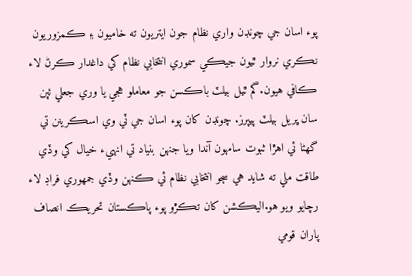پوء اسان جي چونڊن واري نظام جون ايتريون ته خاميون ۽ ڪمزوريون نڪري نروار ٿيون جيڪي سموري انتخابي نظام کي داغدار ڪرڻ لاء ڪافي هيون.گم ٿيل بيلٽ باڪسن جو معاملو هجي يا وري جعلي ٺپن سان ڀريل بيلٽ پيپرز. چونڊن کان پوء اسان جي ٽي وي اسڪرينن تي گھڻا ئي اهڙا ثبوت سامهون آندا ويا جنهن بنياد تي انهيء خيال کي وڏي طاقت ملي ته شايد هي سڄو انتخابي نظام ئي ڪنهن وڏي جمهوري فراڊ لاء رچايو ويو هو.اليڪشن کان تڪڙو پوء پاڪستان تحريڪ انصاف پاران قومي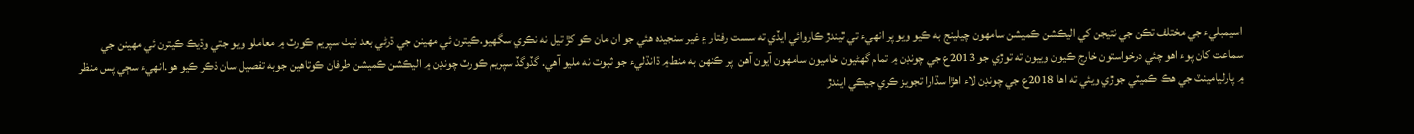اسيمبليء جي مختلف تڪن جي نتيجن کي اليڪشن ڪميشن سامهون چيلينج به ڪيو ويو پر انهيء تي ٿيندڙ ڪاروائي ايڏي ته سست رفتار ۽ غير سنجيده هئي جو ان مان ڪو کڙ تيل نه نڪري سگھيو.ڪيترن ئي مهينن جي ڌرڻي بعد نيٺ سپريم ڪورٽ ۾ معاملو ويو جتي وڌيڪ ڪيترن ئي مهينن جي سماعت کان پوء اهو چئي درخواستون خارج ڪيون وييون ته توڙي جو 2013ع جي چونڊن ۾ تمام گھڻيون خاميون سامهون آيون آهن  پر ڪنهن به منط۾ ڌانڌليء جو ثبوت نه مليو آهي. گڏوگڏ سپريم ڪورٽ چونڊن ۾ اليڪشن ڪميشن طرفان ڪوتاهين جوبه تفصيل سان ذڪر ڪيو هو.انهيء سڄي پس منظر ۾ پارليامينٽ جي هڪ ڪميٽي جوڙي ويئي ته اها 2018ع جي چونڊن لاء اهڙا سڌارا تجويز ڪري جيڪي ايندڙ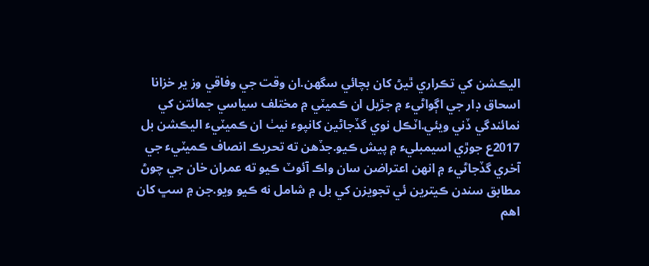اليڪشن کي تڪراري ٿيڻ کان بچائي سگھن.ان وقت جي وفاقي وز ير خزانا اسحاق ڊار جي اڳواڻيء ۾ جڙيل ان ڪميٽي ۾ مختلف سياسي جمائتن کي نمائندگي ڏني ويئي.اٽڪل نوي گڏجاڻين کانپوء نيٺ ان ڪميٽيء اليڪشن بل 2017ع جوڙي اسيمبليء ۾ پيش ڪيو.جڏهن ته تحريڪ انصاف ڪميٽيء جي آخري گڏجاڻيء ۾ انهن اعتراضن سان واڪ آئوٽ ڪيو ته عمران خان جي چوڻ مطابق سندن ڪيترين ئي تجويزن کي بل ۾ شامل نه ڪيو ويو.جن ۾ سڀ کان اهم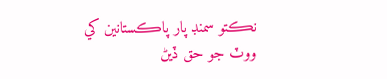نڪتو سمنڊ پار پاڪستانين کي ووٽ جو حق ڏيڻ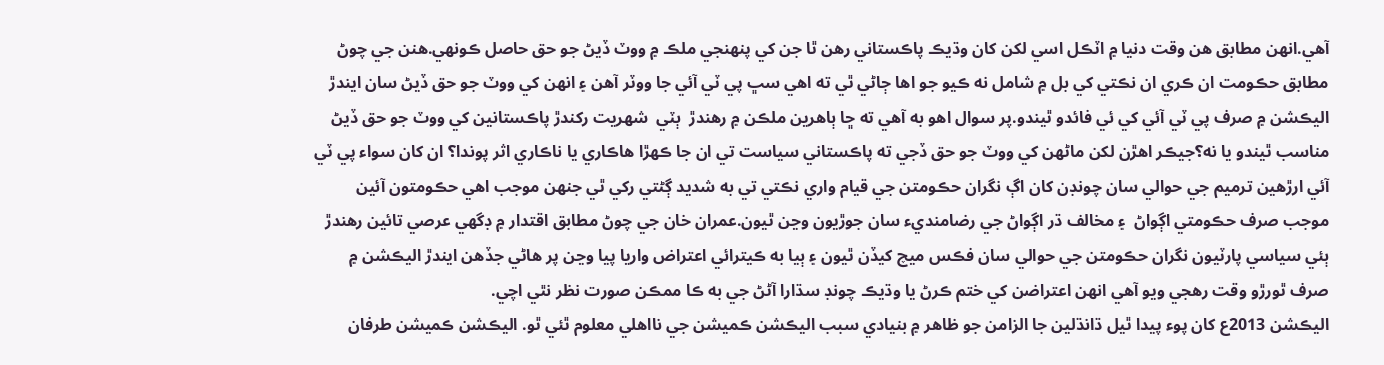آهي.انهن مطابق هن وقت دنيا ۾ اٽڪل اسي لکن کان وڌيڪ پاڪستاني رهن ٿا جن کي پنهنجي ملڪ ۾ ووٽ ڏيڻ جو حق حاصل ڪونهي.هنن جي چوڻ مطابق حڪومت ان ڪري ان نڪتي کي بل ۾ شامل نه ڪيو جو اها ڄاڻي ٿي ته اهي سڀ پي ٽي آئي جا ووٽر آهن ۽ انهن کي ووٽ جو حق ڏيڻ سان ايندڙ اليڪشن ۾ صرف پي ٽي آئي کي ئي فائدو ٿيندو.پر سوال اهو به آهي ته ڇا ٻاهرين ملڪن ۾ رهندڙ  ٻٽي  شهريت رکندڙ پاڪستانين کي ووٽ جو حق ڏيڻ مناسب ٿيندو يا نه؟جيڪر اهڙن لکن ماڻهن کي ووٽ جو حق ڏجي ته پاڪستاني سياست تي ان جا ڪهڙا هاڪاري يا ناڪاري اثر پوندا؟ ان کان سواء پي ٽي آئي ارڙهين ترميم جي حوالي سان چونڊن کان اڳ نگران حڪومتن جي قيام واري نڪتي تي به شديد ڳڻتي رکي ٿي جنهن موجب اهي حڪومتون آئين موجب صرف حڪومتي اڳواڻ  ۽ مخالف ڌر اڳواڻ جي رضامنديء سان جوڙيون وڃن ٿيون.عمران خان جي چوڻ مطابق اقتدار ۾ ڊگهي عرصي تائين رهندڙ ٻئي سياسي پارٽيون نگران حڪومتن جي حوالي سان فڪس ميچ کيڏن ٿيون ۽ ٻيا به ڪيترائي اعتراض واريا پيا وڃن پر هاڻي جڏهن ايندڙ اليڪشن ۾ صرف ٿورڙو وقت رهجي ويو آهي انهن اعتراضن کي ختم ڪرڻ يا وڌيڪ چونڊ سڌارا آڻڻ جي به ڪا ممڪن صورت نظر نٿي اچي.
اليڪشن 2013ع کان پوء پيدا ٿيل ڌانڌلين جا الزامن جو ظاهر ۾ بنيادي سبب اليڪشن ڪميشن جي نااهلي معلوم ٿئي ٿو. اليڪشن ڪميشن طرفان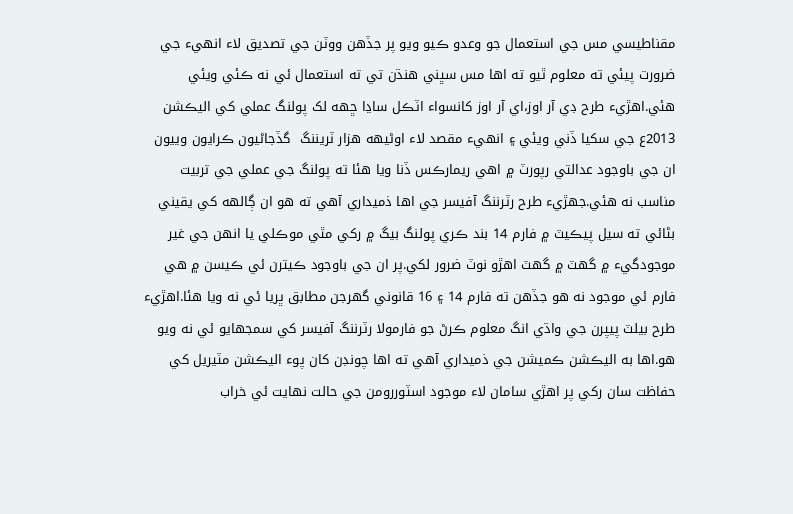مقناطيسي مس جي استعمال جو وعدو ڪيو ويو پر جڏهن ووٽن جي تصديق لاء انهيء جي ضرورت پيئي ته معلوم ٿيو ته اها مس سڀني هنڌن تي ته استعمال ئي نه ڪئي ويئي هئي.اهڙيء طرح ڊي آر اوز،اي آر اوز کانسواء اٽڪل ساڍا ڇهه لک پولنگ عملي کي اليڪشن 2013ع جي سکيا ڏني ويئي ۽ انهيء مقصد لاء اوڻيهه هزار ٽريننگ  گڏجاڻيون ڪرايون وييون ان جي باوجود عدالتي رپورٽ ۾ اهي ريمارڪس ڏنا ويا هئا ته پولنگ جي عملي جي تربيت مناسب نه هئي.جهڙيء طرح رٽرننگ آفيسر جي اها ذميداري آهي ته هو ان ڳالهه کي يقيني بڻائي ته سيل پيڪيٽ ۾ فارم 14 بند ڪري پولنگ بيگ ۾ رکي مٿي موڪلي يا انهن جي غير موجودگيء ۾ گھٽ ۾ گھٽ اهڙو نوٽ ضرور لکي.پر ان جي باوجود ڪيترن ئي ڪيسن ۾ هي فارم ئي موجود نه هو جڏهن ته فارم 14 ۽ 16 قانوني گھرجن مطابق ڀريا ئي نه ويا هئا.اهڙيء طرح بيلٽ پيپرن جي واڌي انگ معلوم ڪرڻ جو فارمولا رٽرننگ آفيسر کي سمجھايو ئي نه ويو هو.اها به اليڪشن ڪميشن جي ذميداري آهي ته اها چونڊن کان پوء اليڪشن مٽيريل کي حفاظت سان رکي پر اهڙي سامان لاء موجود اسٽوررومن جي حالت نهايت ئي خراب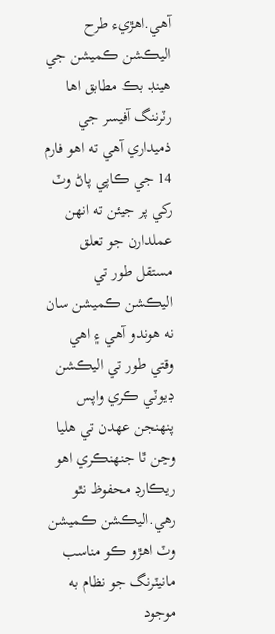آهي.اهڙيء طرح اليڪشن ڪميشن جي هينڊ بڪ مطابق اها  رٽرننگ آفيسر جي  ذميداري آهي ته اهو فارم 14 جي ڪاپي پاڻ وٽ رکي پر جيئن ته انهن عملدارن جو تعلق مستقل طور تي اليڪشن ڪميشن سان نه هوندو آهي ۽ اهي وقتي طور تي اليڪشن ڊيوٽي ڪري واپس پنهنجن عهدن تي هليا وڃن ٿا جنهنڪري اهو ريڪارڊ محفوظ نٿو رهي.اليڪشن ڪميشن وٽ اهڙو ڪو مناسب مانيٽرنگ جو نظام به موجود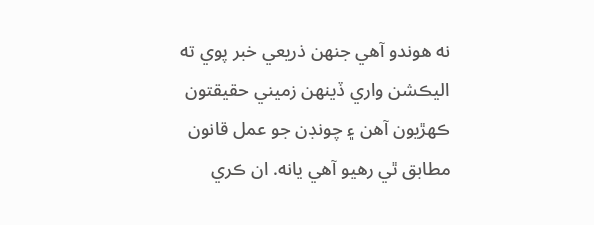نه هوندو آهي جنهن ذريعي خبر پوي ته اليڪشن واري ڏينهن زميني حقيقتون ڪهڙيون آهن ۽ چونڊن جو عمل قانون مطابق ٿي رهيو آهي يانه. ان ڪري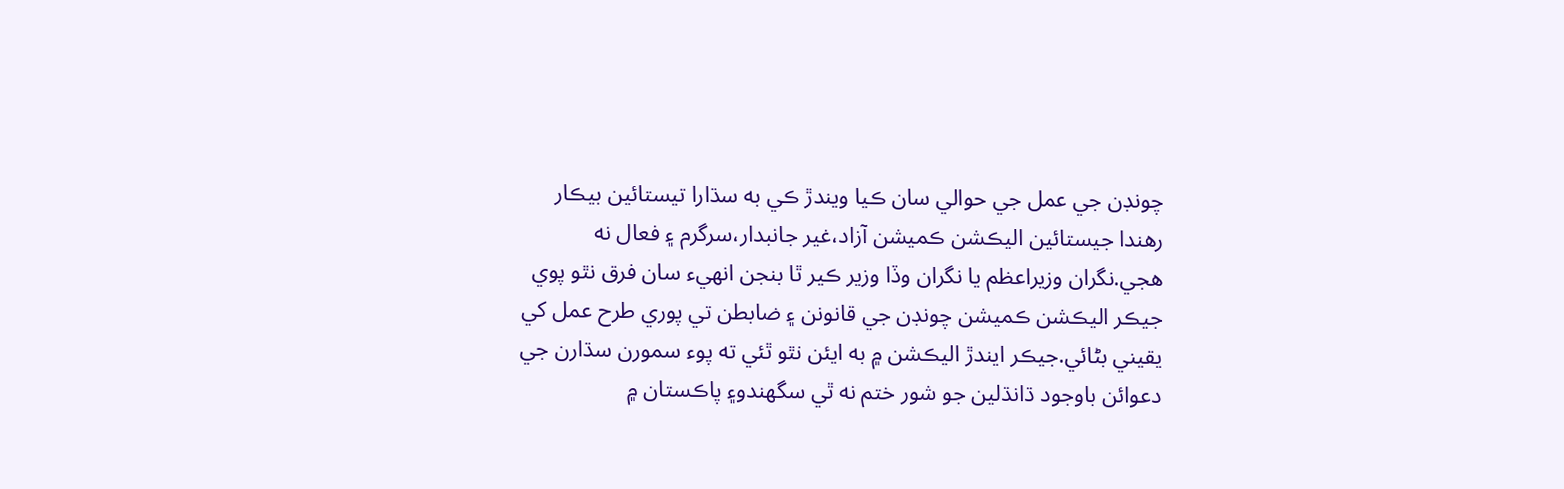چونڊن جي عمل جي حوالي سان ڪيا ويندڙ ڪي به سڌارا تيستائين بيڪار رهندا جيستائين اليڪشن ڪميشن آزاد،غير جانبدار،سرگرم ۽ فعال نه هجي.نگران وزيراعظم يا نگران وڏا وزير ڪير ٿا بنجن انهيء سان فرق نٿو پوي جيڪر اليڪشن ڪميشن چونڊن جي قانونن ۽ ضابطن تي پوري طرح عمل کي يقيني بڻائي.جيڪر ايندڙ اليڪشن ۾ به ايئن نٿو ٿئي ته پوء سمورن سڌارن جي دعوائن باوجود ڌانڌلين جو شور ختم نه ٿي سگھندو۽ پاڪستان ۾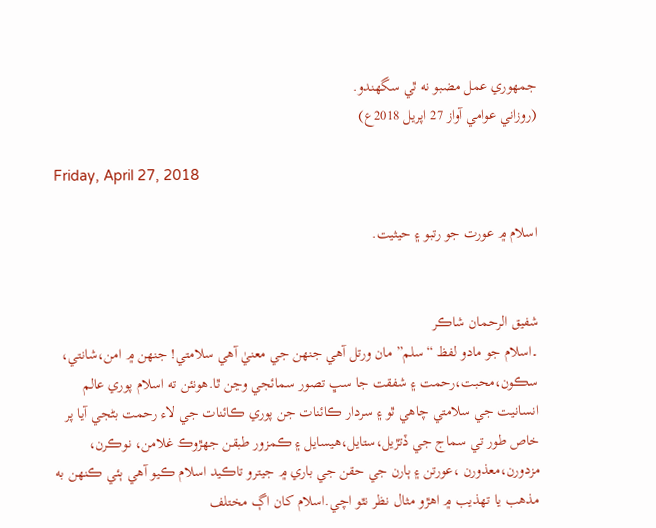جمهوري عمل مضبو نه ٿي سگھندو.
(روزاني عوامي آواز 27 اپريل 2018ع)

Friday, April 27, 2018

اسلام ۾ عورت جو رتبو ۽ حيثيت.


شفيق الرحمان شاڪر
۔اسلام جو مادو لفظ “سلم” مان ورتل آهي جنهن جي معنيٰ آهي سلامتي! جنهن ۾ امن،شانتي، سڪون،محبت،رحمت ۽ شفقت جا سڀ تصور سمائجي وڃن ٿا.هونئن ته اسلام پوري عالم انسانيت جي سلامتي چاهي ٿو ۽ سردار ڪائنات جن پوري ڪائنات جي لاء رحمت بڻجي آيا پر خاص طور تي سماج جي ڏتڙيل،ستايل،هيسايل ۽ ڪمزور طبقن جهڙوڪ غلامن، نوڪرن، مزدورن،معذورن ،عورتن ۽ ٻارن جي حقن جي باري ۾ جيترو تاڪيد اسلام ڪيو آهي ٻئي ڪنهن به مذهب يا تهذيب ۾ اهڙو مثال نظر نٿو اچي.اسلام کان اڳ مختلف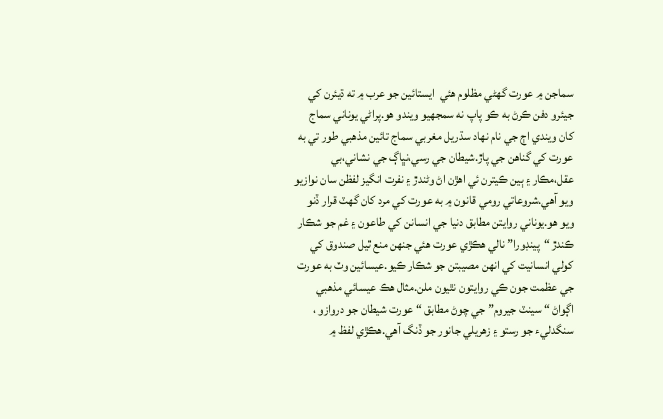سماجن ۾ عورت گھڻي مظلوم هئي  ايستائين جو عرب ۾ ته ڌيئرن کي جيئرو دفن ڪرڻ به ڪو پاپ نه سمجھيو ويندو هو.پراڻي يوناني سماج کان ويندي اڄ جي نام نهاد سڌريل مغربي سماج تائين مذهبي طور تي به عورت کي گناهن جي پاڙ.شيطان جي رسي،نڀاڳ جي نشاني،بي عقل،مڪار ۽ ٻين ڪيترن ئي اهڙن اڻ وڻندڙ ۽ نفرت انگيز لفظن سان نوازيو ويو آهي.شروعاتي رومي قانون ۾ به عورت کي مرد کان گھٽ قرار ڏنو ويو هو.يوناني روايتن مطابق دنيا جي انسانن کي طاعون ۽ غم جو شڪار ڪندڙ “پينڊورا” نالي هڪڙي عورت هئي جنهن منع ٿيل صندوق کي کولي انسانيت کي انهن مصيبتن جو شڪار ڪيو.عيسائين وٽ به عورت جي عظمت جون ڪي روايتون نٿيون ملن.مثال هڪ عيسائي مذهبي اڳواڻ “ سينٽ جيروم” جي چوڻ مطابق “ عورت شيطان جو دروازو ، سنگدليء جو رستو ۽ زهريلي جانور جو ڏنگ آهي.هڪڙي لفظ ۾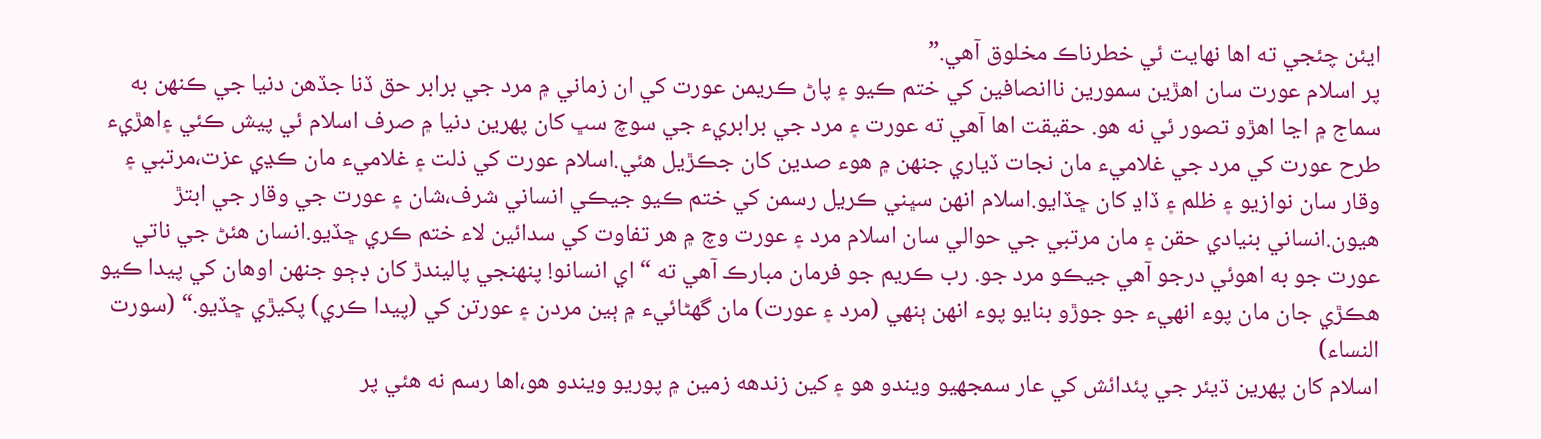ايئن چئجي ته اها نهايت ئي خطرناڪ مخلوق آهي.”
پر اسلام عورت سان اهڙين سمورين ناانصافين کي ختم ڪيو ۽ پاڻ ڪريمن عورت کي ان زماني ۾ مرد جي برابر حق ڏنا جڏهن دنيا جي ڪنهن به سماج ۾ اڃا اهڙو تصور ئي نه هو. حقيقت اها آهي ته عورت ۽ مرد جي برابريء جي سوچ سڀ کان پهرين دنيا ۾ صرف اسلام ئي پيش ڪئي ۽اهڙيء طرح عورت کي مرد جي غلاميء مان نجات ڏياري جنهن ۾ هوء صدين کان جڪڙيل هئي.اسلام عورت کي ذلت ۽ غلاميء مان ڪڍي عزت،مرتبي ۽ وقار سان نوازيو ۽ ظلم ۽ ڏاڍ کان ڇڏايو.اسلام انهن سڀني ڪريل رسمن کي ختم ڪيو جيڪي انساني شرف،شان ۽ عورت جي وقار جي ابتڙ هيون.انساني بنيادي حقن ۽ مان مرتبي جي حوالي سان اسلام مرد ۽ عورت وچ ۾ هر تفاوت کي سدائين لاء ختم ڪري ڇڏيو.انسان هئڻ جي ناتي عورت جو به اهوئي درجو آهي جيڪو مرد جو. رب ڪريم جو فرمان مبارڪ آهي ته “ اي انسانو! پنهنجي پاليندڙ کان ڊڄو جنهن اوهان کي پيدا ڪيو هڪڙي جان مان پوء انهيء جو جوڙو بنايو پوء انهن ٻنهي (مرد ۽ عورت) مان گھڻائيء ۾ ٻين مردن ۽ عورتن کي (پيدا ڪري) پکيڙي ڇڏيو.“ (سورت النساء)
اسلام کان پهرين ڌيئر جي پئدائش کي عار سمجھيو ويندو هو ۽ کين زندهه زمين ۾ پوريو ويندو هو،اها رسم نه هئي پر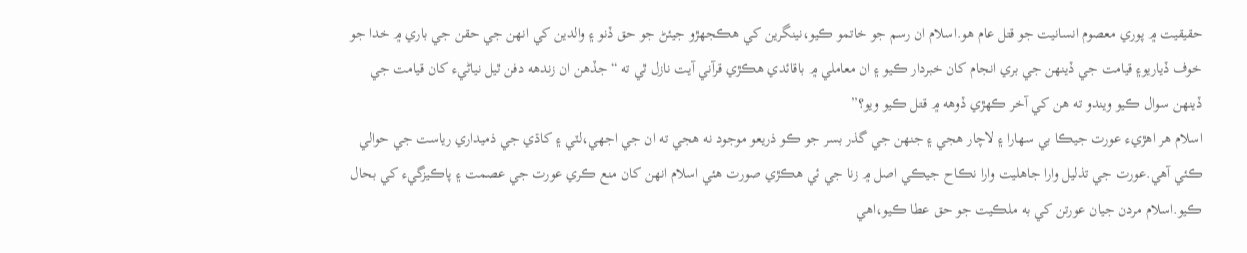حقيقيت ۾ پوري معصوم انسانيت جو قتل عام هو.اسلام ان رسم جو خاتمو ڪيو،نينگرين کي هڪجهڙو جيئڻ جو حق ڏنو ۽ والدين کي انهن جي حقن جي باري ۾ خدا جو خوف ڏياريو۽ قيامت جي ڏينهن جي بري انجام کان خبردار ڪيو ۽ ان معاملي ۾ باقائدي هڪڙي قرآني آيت نازل ٿي ته “جڏهن ان زندهه دفن ٿيل نياڻيء کان قيامت جي ڏينهن سوال ڪيو ويندو ته هن کي آخر ڪهڙي ڏوهه ۾ قتل ڪيو ويو؟”
اسلام هر اهڙيء عورت جيڪا بي سهارا ۽ لاچار هجي ۽ جنهن جي گذر بسر جو ڪو ذريعو موجود نه هجي ته ان جي اجھي،لٽي ۽ کاڌي جي ذميداري رياست جي حوالي ڪئي آهي.عورت جي تذليل وارا جاهليت وارا نڪاح جيڪي اصل ۾ زنا جي ئي هڪڙي صورت هئي اسلام انهن کان منع ڪري عورت جي عصمت ۽ پاڪيزگيء کي بحال ڪيو.اسلام مردن جيان عورتن کي به ملڪيت جو حق عطا ڪيو،اهي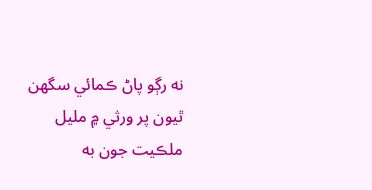نه رڳو پاڻ ڪمائي سگھن ٿيون پر ورثي ۾ مليل ملڪيت جون به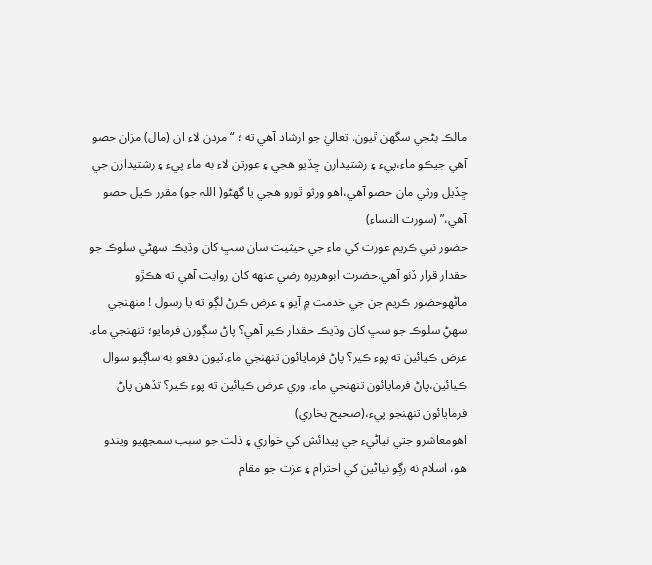مالڪ بڻجي سگھن ٿيون. تعاليٰ جو ارشاد آهي ته ؛ “ مردن لاء ان (مال) مزان حصو آهي جيڪو ماء،پيء ۽ رشتيدارن ڇڏيو هجي ۽ عورتن لاء به ماء پيء ۽ رشتيدارن جي ڇڏيل ورثي مان حصو آهي،اهو ورثو ٿورو هجي يا گھڻو( اللہ جو) مقرر ڪيل حصو آهي،” (سورت النساء)
حضور نبي ڪريم عورت کي ماء جي حيثيت سان سڀ کان وڌيڪ سهڻي سلوڪ جو حقدار قرار ڏنو آهي.حضرت ابوهريره رضي عنهه کان روايت آهي ته هڪڙو ماڻهوحضور ڪريم جن جي خدمت ۾ آيو ۽ عرض ڪرڻ لڳو ته يا رسول ! منهنجي سهڻِ سلوڪ جو سڀ کان وڌيڪ حقدار ڪير آهي؟ پاڻ سڳورن فرمايو؛ تنهنجي ماء. عرض ڪيائين ته پوء ڪير؟ پاڻ فرمايائون تنهنجي ماء.ٽيون دفعو به ساڳيو سوال ڪيائين،پاڻ فرمايائون تنهنجي ماء. وري عرض ڪيائين ته پوء ڪير؟ تڏهن پاڻ فرمايائون تنهنجو پيء،(صحيح بخاري)
اهومعاشرو جتي نياڻيء جي پيدائش کي خواري ۽ ذلت جو سبب سمجھيو ويندو هو، اسلام نه رڳو نياڻين کي احترام ۽ عزت جو مقام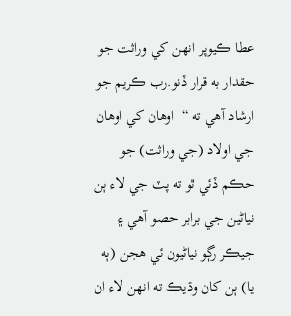عطا ڪيوپر انهن کي وراثت جو حقدار به قرار ڏنو.رب ڪريم جو ارشاد آهي ته “  اوهان کي اوهان جي اولاد (جي وراثت) جو حڪم ڏئي ٿو ته پٽ جي لاء ٻن نياڻين جي برابر حصو آهي ۽ جيڪر رڳو نياڻيون ئي هجن (ٻه يا) ٻن کان وڌيڪ ته انهن لاء ان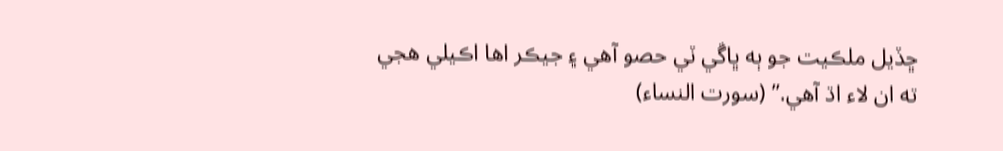ڇڏيل ملڪيت جو ٻه ڀاڱي ٽي حصو آهي ۽ جيڪر اها اڪيلي هجي ته ان لاء اڌ آهي.” (سورت النساء)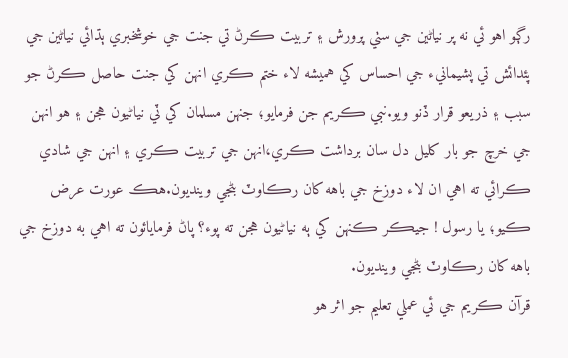رڳو اهو ئي نه پر نياڻين جي سٺي پرورش ۽ تربيت ڪرڻ تي جنت جي خوشخبري ٻڌائي نياڻين جي پئدائش تي پشيمانيء جي احساس کي هميشه لاء ختم ڪري انهن کي جنت حاصل ڪرڻ جو سبب ۽ ذريعو قرار ڏنو ويو.نبي ڪريم جن فرمايو؛ جنهن مسلمان کي ٽي نياڻيون هجن ۽ هو انهن جي خرچ جو بار کليل دل سان برداشت ڪري،انهن جي تربيت ڪري ۽ انهن جي شادي ڪرائي ته اهي ان لاء دوزخ جي باهه کان رڪاوٽ بڻجي وينديون.هڪ عورت عرض ڪيو؛ يا رسول ! جيڪر ڪنهن کي ٻه نياڻيون هجن ته پوء؟ پاڻ فرمايائون ته اهي به دوزخ جي باهه کان رڪاوٽ بڻجي وينديون.
قرآن ڪريم جي ئي عملي تعليم جو اثر هو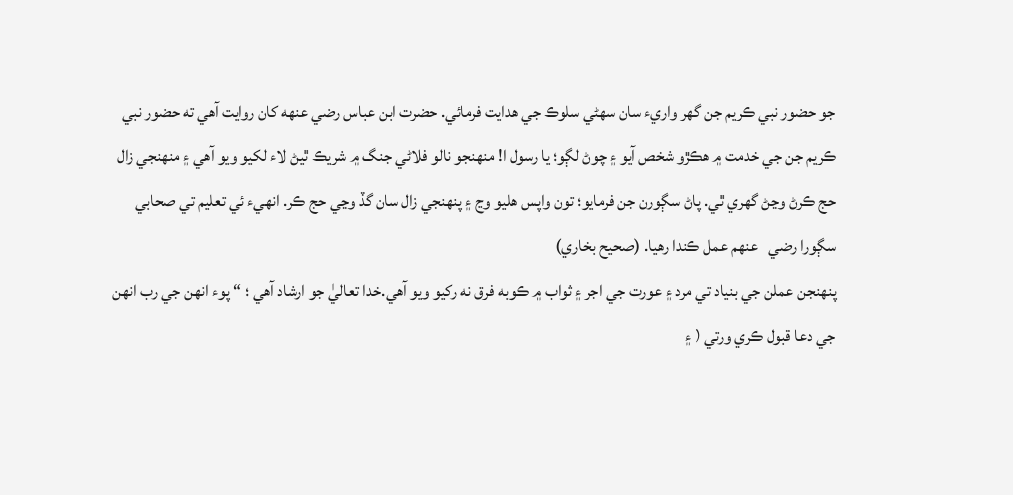جو حضور نبي ڪريم جن گھر واريء سان سهڻي سلوڪ جي هدايت فرمائي. حضرت ابن عباس رضي عنهه کان روايت آهي ته حضور نبي ڪريم جن جي خدمت ۾ هڪڙو شخص آيو ۽ چوڻ لڳو؛ يا رسول ا! منهنجو نالو فلاڻي جنگ ۾ شريڪ ٿيڻ لاء لکيو ويو آهي ۽ منهنجي زال حج ڪرڻ وڃڻ گھري ٿي. پاڻ سڳورن جن فرمايو؛ تون واپس هليو وڃ ۽ پنهنجي زال سان گڏ وڃي حج ڪر. انهيء ئي تعليم تي صحابي سڳورا رضي   عنھم عمل ڪندا رهيا. (صحيح بخاري)
پنهنجن عملن جي بنياد تي مرد ۽ عورت جي اجر ۽ ثواب ۾ ڪوبه فرق نه رکيو ويو آهي.خدا تعاليٰ جو ارشاد آهي ؛ “ پوء انهن جي رب انهن جي دعا قبول ڪري ورتي ( ۽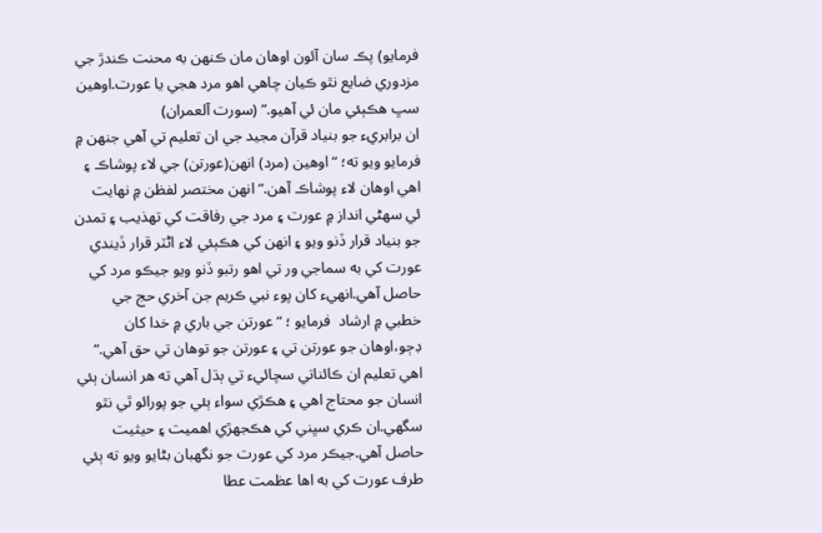فرمايو) پڪ سان آئون اوهان مان ڪنهن به محنت ڪندڙ جي مزدوري ضايع نٿو ڪيان چاهي اهو مرد هجي يا عورت.اوهين سڀ هڪٻئي مان ئي آهيو.” (سورت آلعمران)
ان برابريء جو بنياد قرآن مجيد جي ان تعليم تي آهي جنهن ۾ فرمايو ويو ته؛ “ اوهين (مرد) انهن(عورتن) جي لاء پوشاڪ ۽ اهي اوهان لاء پوشاڪ آهن.“ انهن مختصر لفظن ۾ نهايت ئي سهڻي انداز ۾ عورت ۽ مرد جي رفاقت کي تهذيب ۽ تمدن جو بنياد قرار ڏنو ويو ۽ انهن کي هڪٻئي لاء اڻٽر قرار ڏيندي عورت کي به سماجي ور تي اهو رتبو ڏنو ويو جيڪو مرد کي حاصل آهي.انهيء کان پوء نبي ڪريم جن آخري حج جي خطبي ۾ ارشاد  فرمايو ؛ “ عورتن جي باري ۾ خدا کان ڊڄو،اوهان جو عورتن تي ۽ عورتن جو توهان تي حق آهي.“ اهي تعليم ان ڪائناتي سچائيء تي ٻڌل آهي ته هر انسان ٻئي انسان جو محتاج اهي ۽ هڪڙي سواء ٻئي جو پورائو ٿي نٿو سگھي.ان ڪري سڀني کي هڪجهڙي اهميت ۽ حيثيت حاصل آهي.جيڪر مرد کي عورت جو نگهبان بڻايو ويو ته ٻئي طرف عورت کي به اها عظمت عطا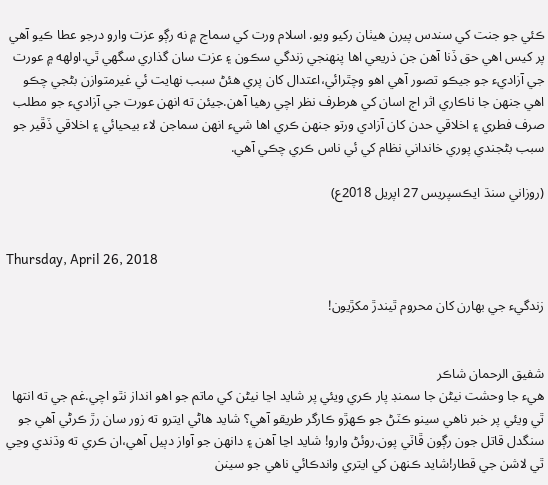ڪئي جو جنت کي سندس پيرن هيٺان رکيو ويو. اسلام ورت کي سماج ۾ نه رڳو عزت وارو درجو عطا ڪيو آهي پر کيس اهي حق ڏنا آهن جن ذريعي اها پنهنجي زندگي سڪون ۽ عزت سان گذاري سگھي ٿي.اولهه ۾ عورت جي آزاديء جو جيڪو تصور آهي اهو وچٿرائي،اعتدال کان پري هئڻ سبب نهايت ئي غيرمتوازن بڻجي چڪو اهي جنهن جا ناڪاري اثر اڄ اسان کي هرطرف نظر اچي رهيا آهن.جيئن ته انهن عورت جي آزاديء جو مطلب صرف فطري ۽ اخلاقي حدن کان آزادي ورتو جنهن ڪري اها شيء انهن سماجن لاء بيحيائي ۽ اخلاقي ڏڦير جو سبب بڻجندي پوري خانداني نظام کي ئي ناس ڪري چڪي آهي.

(روزاني سنڌ ايڪسپريس 27 اپريل 2018ع)


Thursday, April 26, 2018

زندگيء جي بهارن کان محروم ٿيندڙ مکڙيون!


شفيق الرحمان شاڪر
هيء جا وحشت نيڻن جا سمنڊ پار ڪري ويئي پر شايد اڃا نيڻن کي ماتم جو اهو انداز نٿو اچي.غم جي ته انتها ٿي ويئي پر خبر ناهي سينو ڪٽڻ جو ڪهڙو ڪارگر طريقو آهي؟ شايد هاڻي ايترو ته زور سان رڙ ڪرڻي آهي جو سنگدل قاتل جون رڳون ڦاٽي پون.روئڻ وارو! شايد اڃا آهن ۽ دانهن جو آواز دٻيل آهي،ان ڪري ته وڌندي وڃي ٿي لاشن جي قطار!شايد ڪنهن کي ايتري واندڪائي ناهي جو سينن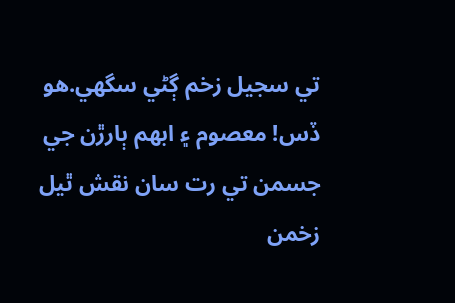تي سجيل زخم ڳڻي سگھي.هو ڏس! معصوم ۽ ابهم ٻارڙن جي جسمن تي رت سان نقش ٿيل زخمن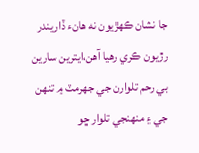جا نشان ڪهڙيون نه هانء ڏاريندر رڙيون ڪري رهيا آهن،ايترين سارين بي رحم تلوارن جي جھرمٽ ۾ تنهن جي ۽ منهنجي تلوار ڇو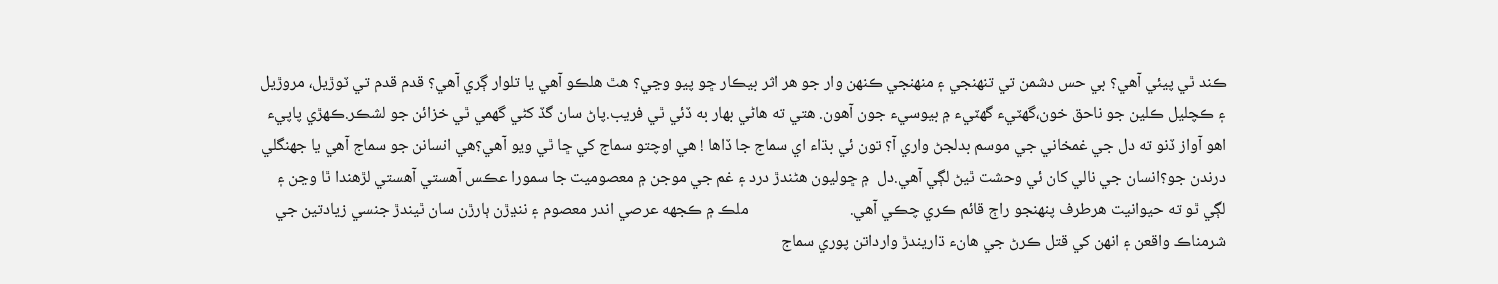ڪند ٿي پيئي آهي؟ بي حس دشمن تي تنهنجي ۽ منهنجي ڪنهن وار جو هر اثر بيڪار ڇو پيو وڃي؟ هٿ هلڪو آهي يا تلوار ڳري آهي؟ قدم قدم تي ٽوڙيل، مروڙيل ۽ ڪچليل ڪلين جو ناحق خون،گھٽيء گھٽيء ۾ بيوسيء جون آهون. هتي ته هاڻي بهار به ڏئي ٿي فريب.پاڻ سان گڏ کڻي گھمي ٿي خزائن جو لشڪر.ڪهڙي پاپيء اهو آواز ڏنو ته دل جي غمخاني جي موسم بدلجڻ واري آ؟ تون ئي بڌاء اي سماج جا ڏاها ! هي اوچتو سماج کي ڇا ٿي ويو آهي؟هي انسانن جو سماج آهي يا جھنگلي درندن جو؟انسان جي نالي کان ئي وحشت ٿيڻ لڳي آهي.دل  ۾ ڇوليون هڻندڙ درد ۽ غم جي موجن ۾ معصوميت جا سمورا عڪس آهستي آهستي لڙهندا ٿا وڃن ۽ لڳي ٿو ته حيوانيت هرطرف پنهنجو راڄ قائم ڪري چڪي آهي.                           ملڪ ۾ ڪجھه عرصي اندر معصوم ۽ ننڍڙن ٻارڙن سان ٿيندڙ جنسي زيادتين جي شرمناڪ واقعن ۽ انهن کي قتل ڪرڻ جي هانء ڌاريندڙ وارداتن پوري سماج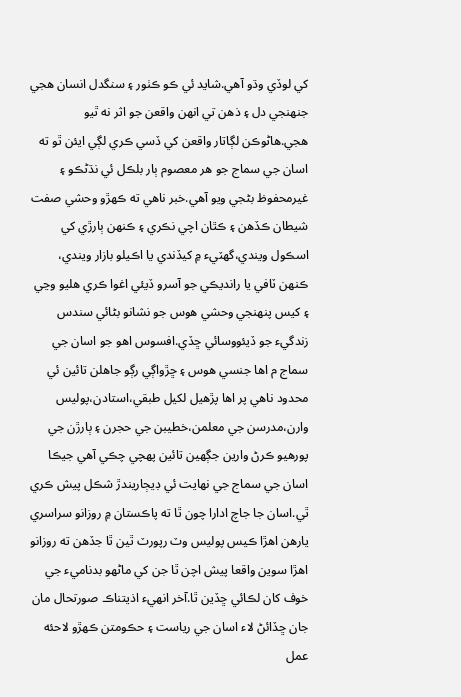کي لوڏي وڌو آهي.شايد ئي ڪو ڪٺور ۽ سنگدل انسان هجي جنهنجي دل ۽ ذهن تي انهن واقعن جو اثر نه ٿيو هجي.هاڻوڪن لڳاتار واقعن کي ڏسي ڪري لڳي ايئن ٿو ته اسان جي سماج جو هر معصوم ٻار بلڪل ئي نڌڻڪو ۽ غيرمحفوظ بڻجي ويو آهي.خبر ناهي ته ڪهڙو وحشي صفت شيطان ڪڏهن ۽ ڪٿان اچي نڪري ۽ ڪنهن ٻارڙي کي اسڪول ويندي،گھٽيء ۾ کيڏندي يا اڪيلو بازار ويندي، ڪنهن ٽافي يا رانديڪي جو آسرو ڏيئي اغوا ڪري هليو وڃي ۽ کيس پنهنجي وحشي هوس جو نشانو بڻائي سندس زندگيء جو ڏيئووسائي ڇڏي.افسوس اهو جو اسان جي سماج م اها جنسي هوس ۽ ڇڙواڳي رڳو جاهلن تائين ئي محدود ناهي پر اها پڙهيل لکيل طبقي،استادن،پوليس وارن،مدرسن جي معلمن،خطيبن جي حجرن ۽ ٻارڙن جي پورهيو ڪرڻ وارين جڳهين تائين پهچي چڪي آهي جيڪا اسان جي سماج جي نهايت ئي ڊيڄاريندڙ شڪل پيش ڪري ٿي.اسان جا جاچ ادارا چون ٿا ته پاڪستان ۾ روزانو سراسري يارهن اهڙا ڪيس پوليس وٽ رپورٽ ٿين ٿا جڏهن ته روزانو اهڙا سوين واقعا پيش اچن ٿا جن کي ماڻهو بدناميء جي خوف کان لڪائي ڇڏين ٿا.آخر انهيء اذيتناڪ صورتحال مان جان ڇڏائڻ لاء اسان جي رياست ۽ حڪومتن ڪهڙو لاحئه عمل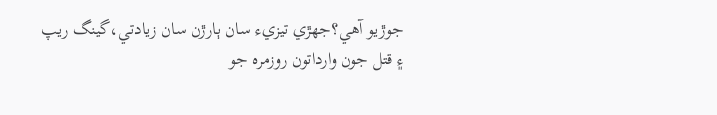جوڙيو آهي؟جهڙي تيزيء سان ٻارڙن سان زيادتي،گينگ ريپ ۽ قتل جون وارداتون روزمره جو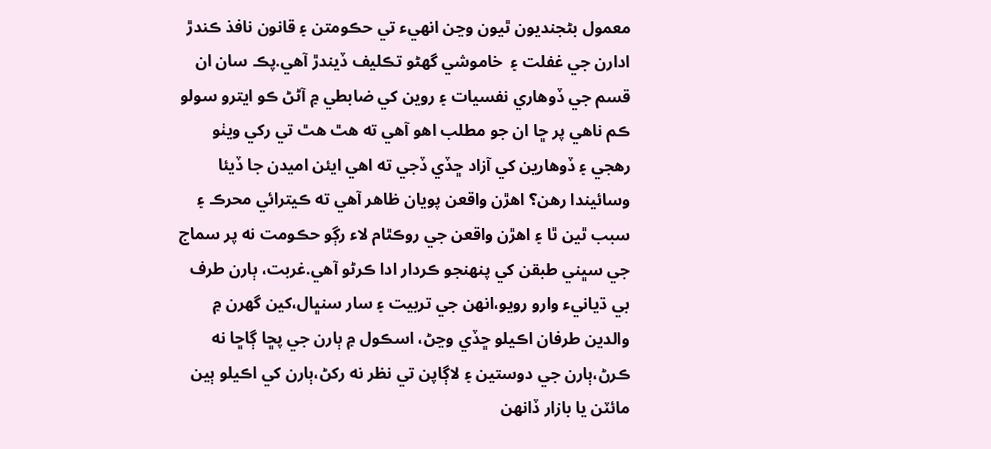معمول بڻجنديون ٿيون وڃن انهيء تي حڪومتن ۽ قانون نافذ ڪندڙ ادارن جي غفلت ۽  خاموشي گھڻو تڪليف ڏيندڙ آهي.پڪ سان ان قسم جي ڏوهاري نفسيات ۽ روين کي ضابطي ۾ آڻڻ ڪو ايترو سولو ڪم ناهي پر ڇا ان جو مطلب اهو آهي ته هٿ هٿ تي رکي ويٺو رهجي ۽ ڏوهارين کي آزاد ڇڏي ڏجي ته اهي ايئن اميدن جا ڏيئا وسائيندا رهن؟ اهڙن واقعن پويان ظاهر آهي ته ڪيترائي محرڪ ۽ سبب ٿين ٿا ۽ اهڙن واقعن جي روڪٿام لاء رڳو حڪومت نه پر سماج جي سڀني طبقن کي پنهنجو ڪردار ادا ڪرڻو آهي.غربت، ٻارن طرف بي ڌيانيء وارو رويو،انهن جي تربيت ۽ سار سنڀال،کين گھرن ۾ والدين طرفان اڪيلو ڇڏي وڃڻ، اسڪول ۾ ٻارن جي پڇا ڳاڇا نه ڪرڻ،ٻارن جي دوستين ۽ لاڳاپن تي نظر نه رکڻ،ٻارن کي اڪيلو ٻين مائٽن يا بازار ڏانهن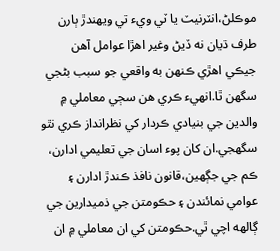موڪلڻ،انٽرنيٽ يا ٽي ويء تي ويهندڙ ٻارن طرف ڌيان نه ڏيڻ وغير اهڙا عوامل آهن جيڪي اهڙي ڪنهن به واقعي جو سبب بڻجي سگھن ٿا.انهيء ڪري هن سڄي معاملي ۾ والدين جي بنيادي ڪردار کي نظرانداز ڪري نٿو سگھجي.ان کان پوء اسان جي تعليمي ادارن، ڪم جي جڳهين،قانون نافذ ڪندڙ ادارن ۽ عوامي نمائندن ۽ حڪومتن جي ذميدارين جي ڳالهه اچي ٿي.حڪومتن کي ان معاملي ۾ ان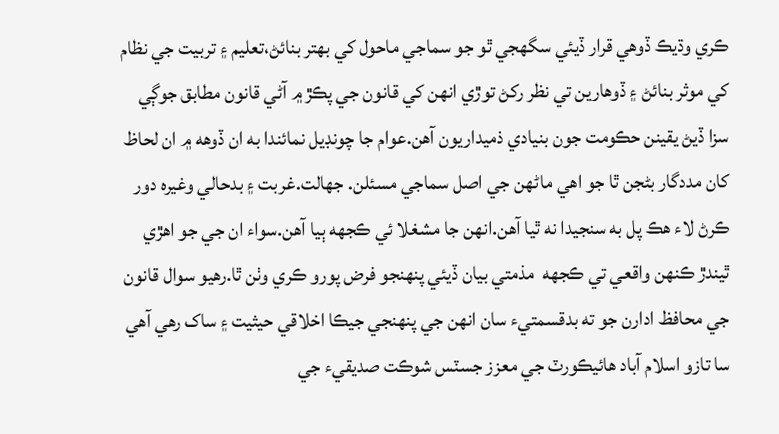ڪري وڌيڪ ڏوهي قرار ڏيئي سگھجي ٿو جو سماجي ماحول کي بهتر بنائڻ،تعليم ۽ تربيت جي نظام کي موثر بنائڻ ۽ ڏوهارين تي نظر رکڻ توڙي انهن کي قانون جي پڪڙ ۾ آڻي قانون مطابق جوڳي سزا ڏيڻ يقينن حڪومت جون بنيادي ذميداريون آهن.عوام جا چونڊيل نمائندا به ان ڏوهه ۾ ان لحاظ کان مددگار بڻجن ٿا جو اهي ماڻهن جي اصل سماجي مسئلن. جهالت.غربت ۽ بدحالي وغيره دور ڪرڻ لاء هڪ پل به سنجيدا نه ٿيا آهن.انهن جا مشغلا ئي ڪجھه ٻيا آهن.سواء ان جي جو اهڙي ٿيندڙ ڪنهن واقعي تي ڪجھه  مذمتي بيان ڏيئي پنهنجو فرض پورو ڪري وٺن ٿا.رهيو سوال قانون جي محافظ ادارن جو ته بدقسمتيء سان انهن جي پنهنجي جيڪا اخلاقي حيثيت ۽ ساک رهي آهي سا تازو اسلام آباد هائيڪورٽ جي معزز جسٽس شوڪت صديقيء جي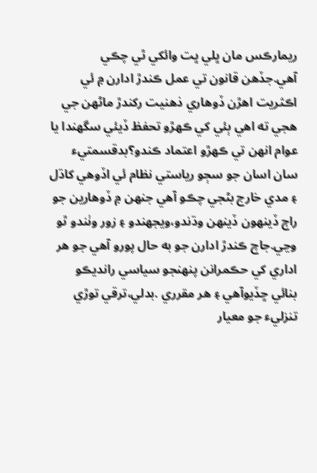ريمارڪس مان ڀلي ڀت وائکي ٿي چڪي آهي.جڏهن قانون تي عمل ڪندڙ ادارن ۾ ئي اڪثريت اهڙن ڏوهاري ذهنيت رکندڙ ماڻهن جي هجي ته اهي ٻئي کي ڪهڙو تحفظ ڏيئي سگھندا يا عوام انهن تي ڪهڙو اعتماد ڪندو؟بدقسمتيء سان اسان جو سڄو رياستي نظام ئي اڏوهي کاڌل ۽ مدي خارج بڻجي چڪو آهي جنهن ۾ ڏوهارين جو راڄ ڏينهون ڏينهن وڌندو،ويجھندو ۽ زور وٺندو ٿو وڃي.جاچ ڪندڙ ادارن جو به حال پورو آهي جو هر اداري کي حڪمرانن پنهنجو سياسي رانديڪو بنائي ڇڏيوآهي ۽ هر مقرري .بدلي،ترقي توڙي تنزليء جو معيار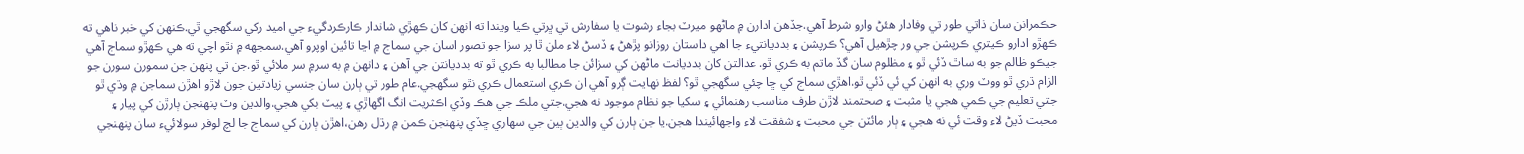حڪمرانن سان ذاتي طور تي وفادار هئڻ وارو شرط آهي.جڏهن ادارن ۾ ماڻهو ميرٽ بجاء رشوت يا سفارش تي ڀرتي ڪيا ويندا ته انهن کان ڪهڙي شاندار ڪارڪردگيء جي اميد رکي سگھجي ٿي.ڪنهن کي خبر ناهي ته ڪهڙو ادارو ڪيتري ڪرپشن جي ور چڙهيل آهي؟ ڪرپشن ۽ بدديانتيء جا اهي داستان روزانو پڙهڻ ۽ ڏسڻ لاء ملن ٿا پر سزا جو تصور اسان جي سماج ۾ اڃا تائين اوپرو آهي.سمجهه ۾ نٿو اچي ته هي ڪهڙو سماج آهي جيڪو ظالم جو به ساٿ ڏئي ٿو ۽ مظلوم سان گڏ ماتم به ڪري ٿو. عدالتن کان بدديانت ماڻهن کي سزائن جا مطالبا به ڪري ٿو ته بدديانتن جي آهن ۽ دانهن ۾ به سر۾ سر ملائي ٿو.جن تي پنهن جن سمورن سورن جو الزام ڌري ٿو ووٽ وري به انهن کي ئي ڏئي ٿو.اهڙي سماج کي ڇا چئي سگھجي ٿو؟ لفظ نهايت ڳرو آهي ان ڪري استعمال ڪري نٿو سگھجي.عام طور تي ٻارن سان جنسي زيادتين جون لاڙو اهڙن سماجن ۾ وڌي ٿو جتي تعليم جي ڪمي هجي يا مثبت ۽ صحتمند لاڙن طرف مناسب رهنمائي ۽ سکيا جو نظام موجود نه هجي.جتي ملڪ جي هڪ وڏي اڪثريت انگ اگھاڙي ۽ پيٽ بکي هجي.والدين وٽ پنهنجن ٻارڙن کي پيار ۽ محبت ڏيڻ لاء وقت ئي نه هجي ۽ ٻار مائٽن جي محبت ۽ شفقت لاء واجھائيندا هجن.يا جن ٻارن کي والدين ٻين جي سهاري ڇڏي پنهنجن ڪمن ۾ رڌل رهن،اهڙن ٻارن کي سماج جا لچ لوفر سولائيء سان پنهنجي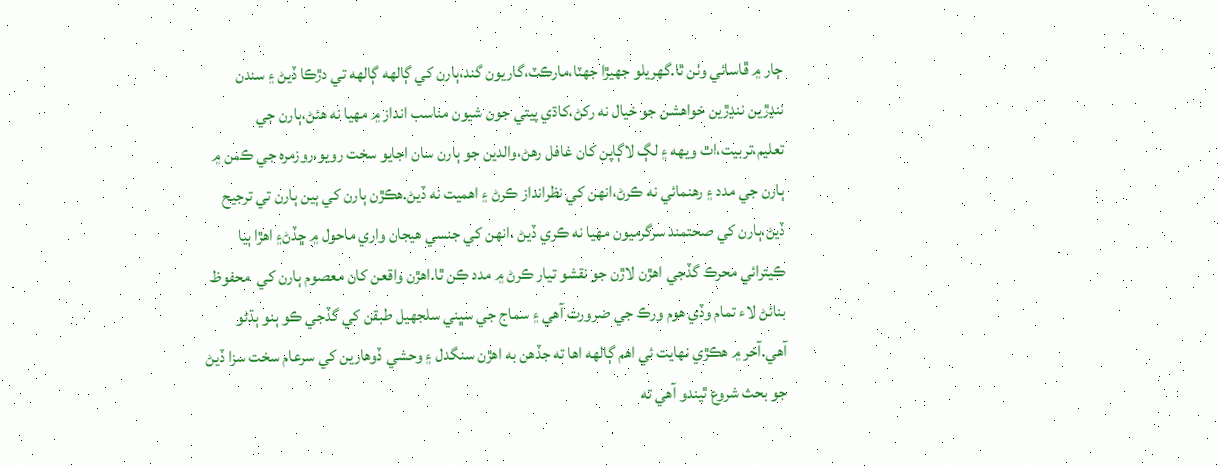ڄار ۾ ڦاسائي وٺن ٿا.گھريلو جھيڙا جھٽا،مارڪٽ،گاريون گند،ٻارن کي ڳالهه ڳالهه تي دڙڪا ڏيڻ ۽ سندن ننڍڙين ننڍڙين خواهشن جو خيال نه رکڻ،کاڌي پيتي جون شيون مناسب انداز ۾ مهيا نه هئڻ،ٻارن جي تعليم،تربيت،اٿ ويهه ۽ لڳ لاڳاپن کان غافل رهڻ،والدين جو ٻارن سان اجايو سخت رويو،روزمره جي ڪمن ۾ ٻارن جي مدد ۽ رهنمائي نه ڪرڻ،انهن کي نظرانداز ڪرڻ ۽ اهميت نه ڏيڻ.هڪڙن ٻارن کي ٻين ٻارن تي ترجيح ڏيڻ،ٻارن کي صحتمند سرگرميون مهيا نه ڪري ڏيڻ ،انهن کي جنسي هيجان واري ماحول ۾ ڇڏڻ۽ اهڙا ٻيا ڪيترائي محرڪ گڏجي اهڙن لاڙن جو نقشو تيار ڪرڻ ۾ مدد ڪن ٿا.اهڙن واقعن کان معصوم ٻارن کي  محفوظ بنائڻ لاء تمام وڏي هوم ورڪ جي ضرورت آهي ۽ سماج جي سڀني سلجھيل طبقن کي گڏجي ڪو ٻنو ٻڌڻو آهي.آخر ۾ هڪڙي نهايت ئي اهم ڳالهه اها ته جڏهن به اهڙن سنگدل ۽ وحشي ڏوهارين کي سرعام سخت سزا ڏيڻ جو بحث شروع ٿيندو آهي ته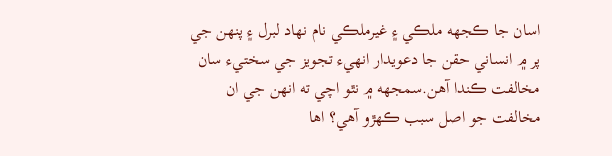اسان جا ڪجھه ملڪي ۽ غيرملڪي نام نهاد لبرل ۽ پنهن جي پر ۾ انساني حقن جا دعويدار انهيء تجويز جي سختيء سان مخالفت ڪندا آهن.سمجھه ۾ نٿو اچي ته انهن جي ان مخالفت جو اصل سبب ڪهڙو آهي؟ اها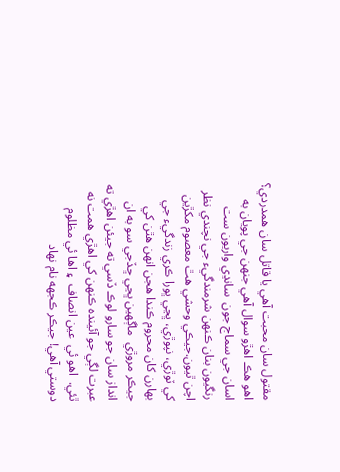مقتول سان محبت آهي يا قاتل سان همدردي؟ اهو هڪ اهڙو سوال آهي جنهن جي پويان به اسان جي سماج جون  سانڍي واريون ست رنگيون بنان ڪنهن شرمندگيء جي نچندي نظر اچن ٿيون.جيڪي وحشي هٿ معصوم مکڙين کي ٽوڙي، نپوڙي، ڀڃي ڀورا ڪري زندگيء جي بهارن کان محروم ڪندا هجن انهن هٿن کي جيڪر مروڙي  ماڳهين ڀڃي ڇڏجي سو به ان انداز سان جو سارو لوڪ ڏسي ته جيئن اهڙي ته عبرت لڳي جو آئينده ڪنهن کي اهڙي همت نه ٿئي.  اهو ئي  عين انصاف  ۽ اها ئي مظلوم دوستي آهي! جيڪر ڪجهه نام نهاد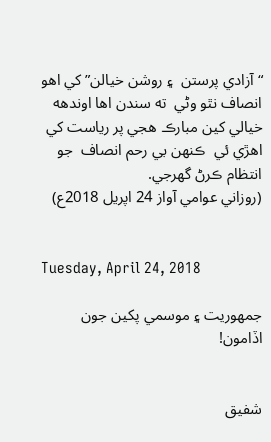“آزادي پرستن  ۽ روشن خيالن” کي اهو انصاف نٿو وڻي  ته سندن اها اوندهه خيالي کين مبارڪ هجي پر رياست کي اهڙي ئي  ڪنهن بي رحم انصاف  جو انتظام ڪرڻ گھرجي.
(روزاني عوامي آواز 24 اپريل 2018ع)


Tuesday, April 24, 2018

جمهوريت ۽ موسمي پکين جون اڏامون!


شفيق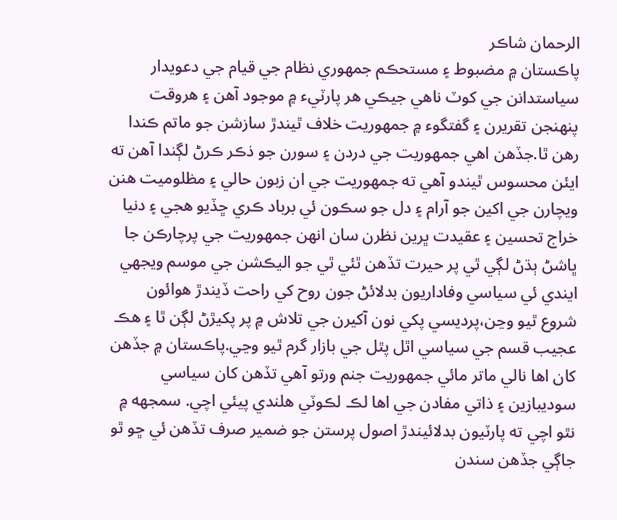الرحمان شاڪر
پاڪستان ۾ مضبوط ۽ مستحڪم جمهوري نظام جي قيام جي دعويدار سياستدانن جي کوٽ ناهي جيڪي هر پارٽيء ۾ موجود آهن ۽ هروقت پنهنجن تقريرن ۽ گفتگوء ۾ جمهوريت خلاف ٿيندڙ سازشن جو ماتم ڪندا رهن ٿا.جڏهن اهي جمهوريت جي دردن ۽ سورن جو ذڪر ڪرڻ لڳندا آهن ته ايئن محسوس ٿيندو آهي ته جمهوريت جي ان زبون حالي ۽ مظلوميت هنن ويچارن جي اکين جو آرام ۽ دل جو سڪون ئي برباد ڪري ڇڏيو هجي ۽ دنيا خراج تحسين ۽ عقيدت ڀرين نظرن سان انهن جمهوريت جي پرچارڪن جا ڀاشڻ ٻڌڻ لڳي ٿي پر حيرت تڏهن ٿئي ٿي جو اليڪشن جي موسم ويجھي ايندي ئي سياسي وفاداريون بدلائڻ جون روح کي راحت ڏيندڙ هوائون شروع ٿيو وڃن،پرديسي پکي نون آکيرن جي تلاش ۾ پر پکيڙڻ لڳن ٿا ۽ هڪ عجيب قسم جي سياسي اٿل پٿل جي بازار گرم ٿيو وڃي.پاڪستان ۾ جڏهن کان اها نالي ماتر مائي جمهوريت جنم ورتو آهي تڏهن کان سياسي سوديبازين ۽ ذاتي مفادن جي اها لڪ لڪوٽي هلندي پيئي اچي. سمجهه ۾ نٿو اچي ته پارٽيون بدلائيندڙ اصول پرستن جو ضمير صرف تڏهن ئي ڇو ٿو جاڳي جڏهن سندن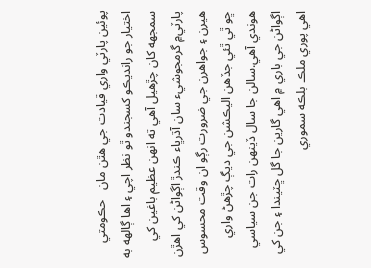پوئين پارٽي واري قيادت جي هٿن مان   حڪومتي اختيار جو رانديڪو کسجندو ٿو نظر اچي ۽ اها ڳالهه به سمجھه کان چڙهيل آهي ته انهن عظيم باغين کي پارٽي۾ گرمجوشيء سان آڌرڀاء ڪندڙ اڳواڻن کي اهڙن هيرن ۽ جواهرن جي ضرورت رڳو ان وقت محسوس ڇو ٿي ٿئي جڏهن اليڪشن جي ديڳ چڙهڻ واري هوندي آهي.سالن جا سال ڏينهن رات جن سياسي اڳواڻن جي باري ۾ اهي گارين جا گل ڇٽيندا ۽ جن کي اهي پوري ملڪ بلڪه سموري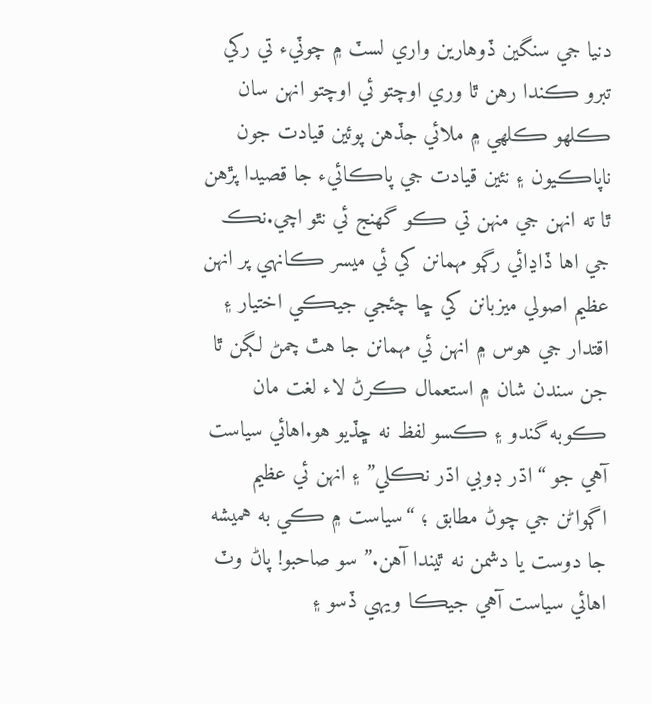دنيا جي سنگين ڏوهارين واري لسٽ ۾ چوٽيء تي رکي تبرو ڪندا رهن ٿا وري اوچتو ئي اوچتو انهن سان ڪلهو ڪلهي ۾ ملائي جڏهن پوئين قيادت جون ناپاڪيون ۽ نئين قيادت جي پاڪائيء جا قصيدا پڙهن ٿا ته انهن جي منهن تي ڪو گھنج ئي نٿو اچي.نڪ جي اها ڏاڍائي رڳو مهمانن کي ئي ميسر ڪانهي پر انهن عظيم اصولي ميزبانن کي ڇا چئجي جيڪي اختيار ۽ اقتدار جي هوس ۾ انهن ئي مهمانن جا هٿ چمڻ لڳن ٿا جن سندن شان ۾ استعمال ڪرڻ لاء لغت مان ڪوبه گندو ۽ ڪسو لفظ نه ڇڏيو هو.اهائي سياست آهي جو “اڌر ڊوبي اڌر نڪلي” ۽ انهن ئي عظيم اڳواڻن جي چوڻ مطابق ؛ “سياست ۾ ڪي به هميشه جا دوست يا دشمن نه ٿيندا آهن.” سو صاحبو! پاڻ وٽ اهائي سياست آهي جيڪا ويهي ڏسو ۽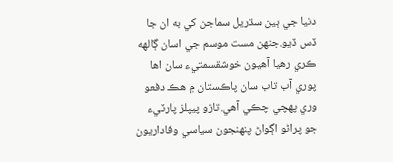دنيا جي ٻين سڌريل سماجن کي به ان جا ڏس ڏيو.جنهن مست موسم جي اسان ڳالهه ڪري رهيا آهيون خوشقسمتيء سان اها پوري آب تاب سان پاڪستان ۾ هڪ دفعو وري پهچي چڪي آهي.تازو پيپلز پارٽيء جو پراڻو اڳواڻ پنهنجون سياسي وفاداريون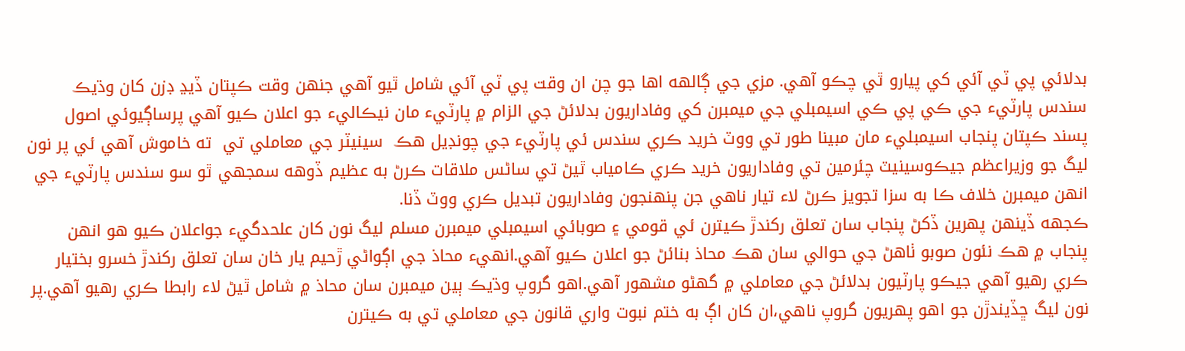بدلائي پي ٽي آئي کي پيارو ٿي چڪو آهي. مزي جي ڳالهه اها جو چن ان وقت پي ٽي آئي شامل ٿيو آهي جنهن وقت ڪپتان ڏيڍ ڊزن کان وڌيڪ سندس پارٽيء جي ڪي پي ڪي اسيمبلي جي ميمبرن کي وفاداريون بدلائڻ جي الزام ۾ پارٽيء مان نيڪاليء جو اعلان ڪيو آهي پرساڳيوئي اصول پسند ڪپتان پنجاب اسيمبليء مان مبينا طور تي ووٽ خريد ڪري سندس ئي پارٽيء جي چونڊيل هڪ  سينيٽر جي معاملي تي  ته خاموش آهي ئي پر نون ليگ جو وزيراعظم جيڪوسينيٽ چئرمين تي وفاداريون خريد ڪري ڪامياب ٿيڻ تي ساڻس ملاقات ڪرڻ به عظيم ڏوهه سمجھي ٿو سو سندس پارٽيء جي انهن ميمبرن خلاف ڪا به سزا تجويز ڪرڻ لاء تيار ناهي جن پنهنجون وفاداريون تبديل ڪري ووٽ ڏنا.
ڪجهه ڏينهن پهرين ڏکڻ پنجاب سان تعلق رکندڙ ڪيترن ئي قومي ۽ صوبائي اسيمبلي ميمبرن مسلم ليگ نون کان علحدگيء جواعلان ڪيو هو انهن پنجاب ۾ هڪ نئون صوبو ٺاهڻ جي حوالي سان هڪ محاذ بنائڻ جو اعلان ڪيو آهي.انهيء محاذ جي اڳواڻي ڙحيم يار خان سان تعلق رکندڙ خسرو بختيار ڪري رهيو آهي جيڪو پارٽيون بدلائڻ جي معاملي ۾ گھڻو مشهور آهي.اهو گروپ وڌيڪ ٻين ميمبرن سان محاذ ۾ شامل ٿيڻ لاء رابطا ڪري رهيو آهي.پر نون ليگ ڇڏيندڙن جو اهو پهريون گروپ ناهي،ان کان اڳ به ختم نبوت واري قانون جي معاملي تي به ڪيترن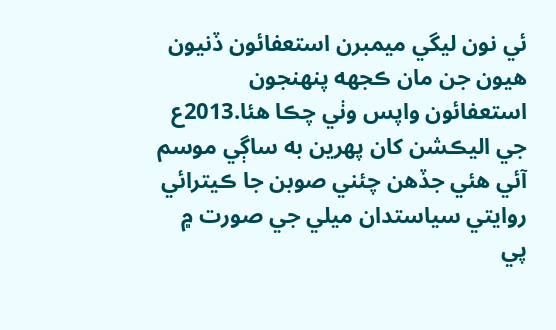ئي نون ليگي ميمبرن استعفائون ڏنيون هيون جن مان ڪجهه پنهنجون استعفائون واپس وٺي چڪا هئا.2013ع جي اليڪشن کان پهرين به ساڳي موسم آئي هئي جڏهن چئني صوبن جا ڪيترائي روايتي سياستدان ميلي جي صورت ۾ پي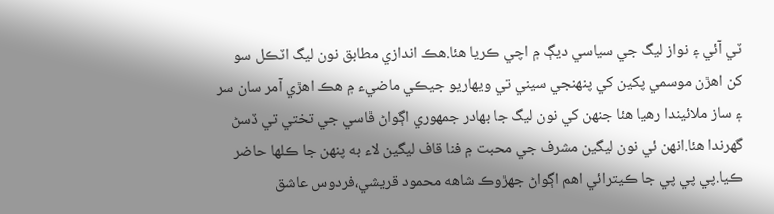ٽي آئي ۽ نواز ليگ جي سياسي ديڳ ۾ اچي ڪريا هئا.هڪ اندازي مطابق نون ليگ اٽڪل سو کن اهڙن موسمي پکين کي پنهنجي سيني تي ويهاريو جيڪي ماضيء ۾ هڪ اهڙي آمر سان سر ۽ ساز ملائيندا رهيا هئا جنهن کي نون ليگ جا بهادر جمهوري اڳواڻ ڦاسي جي تختي تي ڏسڻ گھرندا هئا.انهن ئي نون ليگين مشرف جي محبت ۾ فنا قاف ليگين لاء به پنهن جا ڪلها حاضر ڪيا.پي پي پي جا ڪيترائي اهم اڳواڻ جهڙوڪ شاهه محمود قريشي،فردوس عاشق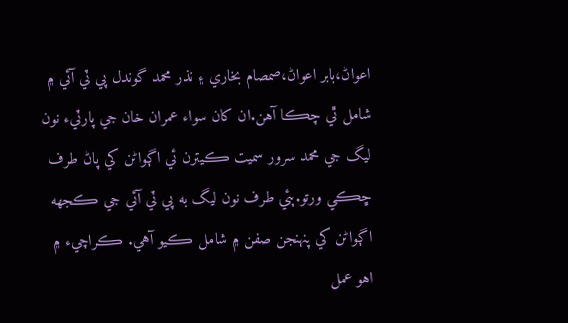اعواڻ،بابر اعواڻ،صمصام بخاري ۽ نذر محمد گوندل پي ٽي آئي ۾ شامل ٿي چڪا آهن.ان کان سواء عمران خان جي پارٽيء نون ليگ جي محمد سرور سميت ڪيترن ئي اڳواڻن کي پاڻ طرف ڇڪي ورتو.ٻئي طرف نون ليگ به پي ٽي آئي جي ڪجهه اڳواڻن کي پنهنجن صفن ۾ شامل ڪيو آهي. ڪراچيء ۾ اهو عمل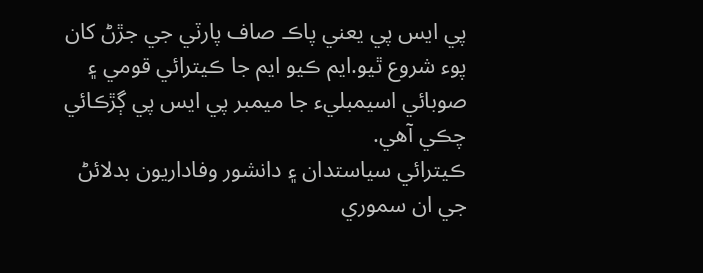پي ايس پي يعني پاڪ صاف پارٽي جي جڙڻ کان پوء شروع ٿيو.ايم ڪيو ايم جا ڪيترائي قومي ۽ صوبائي اسيمبليء جا ميمبر پي ايس پي ڳڙڪائي چڪي آهي.
ڪيترائي سياستدان ۽ دانشور وفاداريون بدلائڻ جي ان سموري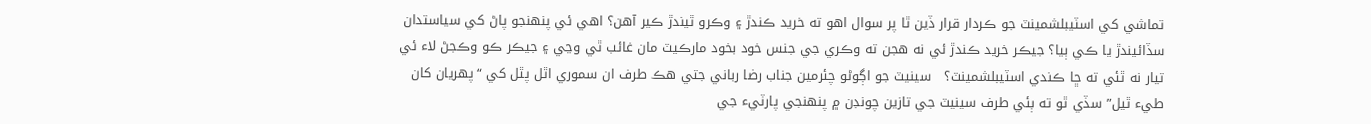تماشي کي اسٽيبلشمينٽ جو ڪردار قرار ڏين ٿا پر سوال اهو ته خريد ڪندڙ ۽ وڪرو ٿيندڙ ڪير آهن؟ اهي ئي پنهنجو پاڻ کي سياستدان سڏائيندڙ يا ڪي ٻيا؟ جيڪر خريد ڪندڙ ئي نه هجن ته وڪري جي جنس خود بخود مارڪيٽ مان غائب ٿي وڃي ۽ جيڪر ڪو وڪجڻ لاء ئي تيار نه ٿئي ته ڇا ڪندي اسٽيبلشمينٽ؟   سينيٽ جو اڳوڻو چئرمين جناب رضا رباني جتي هڪ طرف ان سموري اٿل پٿل کي “پهريان کان طيء ٿيل” سڏي ٿو ته ٻئي طرف سينيٽ جي تازين چونڊن ۾ پنهنجي پارٽيء جي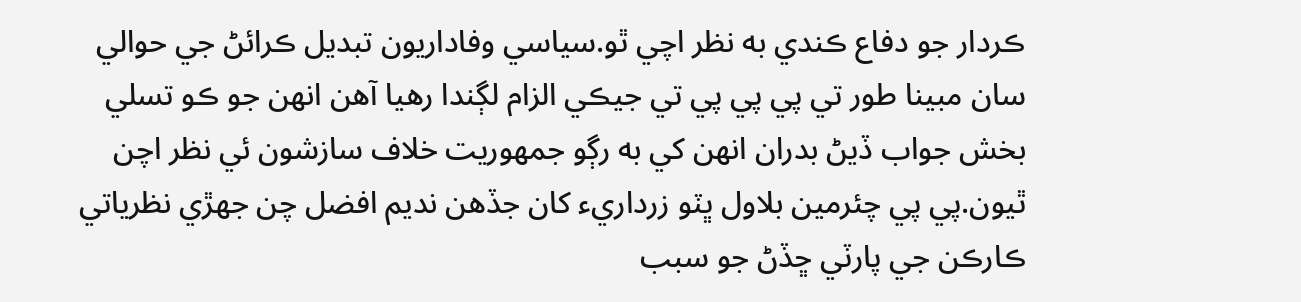ڪردار جو دفاع ڪندي به نظر اچي ٿو.سياسي وفاداريون تبديل ڪرائڻ جي حوالي سان مبينا طور تي پي پي پي تي جيڪي الزام لڳندا رهيا آهن انهن جو ڪو تسلي بخش جواب ڏيڻ بدران انهن کي به رڳو جمهوريت خلاف سازشون ئي نظر اچن ٿيون.پي پي چئرمين بلاول ڀٽو زرداريء کان جڏهن نديم افضل چن جهڙي نظرياتي ڪارڪن جي پارٽي ڇڏڻ جو سبب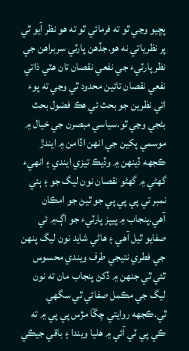پڇيو وڃي ٿو ته فرمائي ٿو ته هو نظر آيو ٿي پر نظرياتي نه هو.جڏهن پارٽي سربراهن جي نظر پارٽيء جي نفعي نقصان تان هٽي ذاتي نفعي نقصان تائين محدود ٿي وڃي ته پوء اتي نظرين جو بحث ئي هڪ فضول بحث بڻجي وڃي ٿو.سياسي مبصرن جي خيال ۾ موسمي پکين جي انهن اڏامن ۾ ايندڙ ڪجھه ڏينهن ۾ وڏيڪ تيزي ايندي ۽ انهيء گھڻي ۾ گھڻو نقصان نون ليگ جو ۽ ٻئي نمبر تي پي پي پي جو ٿيڻ جو امڪان آهي.پنجاب ۾ پيپز پارٽيء جو اڳ۾ ئي صفايو ٿيل آهي ۽ هاڻي شايد نون ليگ پنهن جي فطري نتيجي طرف ويندي محسوس ٿئي ٿي جنهن ۾ ڏکڻ پنجاب مان ته نون ليگ جي مڪمل صفائي ٿي سگھي ٿي.ڪجهه روايتي چڱا مڙس پي پي ۾ ته ڪي پي ٽي آئي ۾ هليا ويندا ۽ باقي جيڪي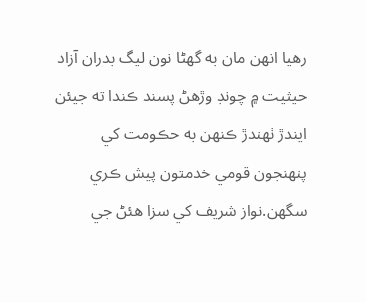رهيا انهن مان به گھڻا نون ليگ بدران آزاد حيثيت ۾ چونڊ وڙهڻ پسند ڪندا ته جيئن ايندڙ ٺهندڙ ڪنهن به حڪومت کي پنهنجون قومي خدمتون پيش ڪري سگھن.نواز شريف کي سزا هئڻ جي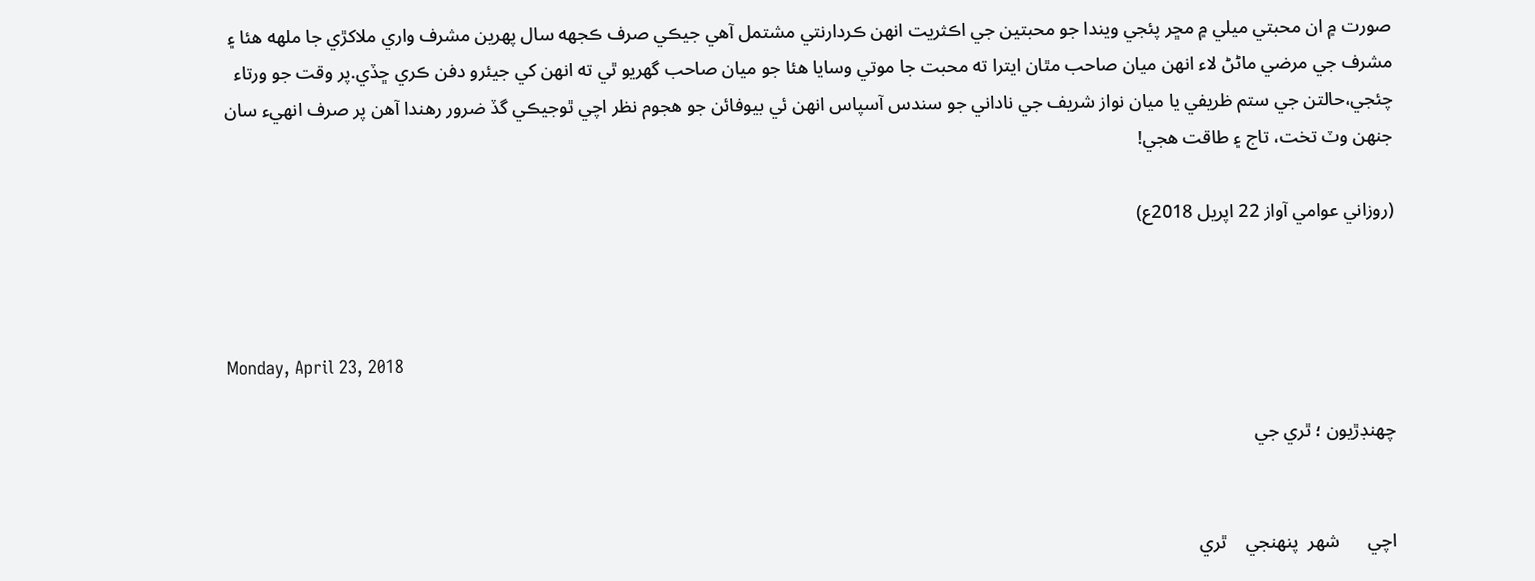صورت ۾ ان محبتي ميلي ۾ مڇر پئجي ويندا جو محبتين جي اڪثريت انهن ڪردارنتي مشتمل آهي جيڪي صرف ڪجهه سال پهرين مشرف واري ملاکڙي جا ملهه هئا ۽ مشرف جي مرضي ماڻڻ لاء انهن ميان صاحب مٿان ايترا ته محبت جا موتي وسايا هئا جو ميان صاحب گھريو ٿي ته انهن کي جيئرو دفن ڪري ڇڏي.پر وقت جو ورتاء چئجي،حالتن جي ستم ظريفي يا ميان نواز شريف جي ناداني جو سندس آسپاس انهن ئي بيوفائن جو هجوم نظر اچي ٿوجيڪي گڏ ضرور رهندا آهن پر صرف انهيء سان جنهن وٽ تخت، تاج ۽ طاقت هجي!

(روزاني عوامي آواز 22 اپريل 2018ع)



Monday, April 23, 2018

چهنڊڙيون ؛ ٿري جي


اچي      شهر  پنهنجي    ٿري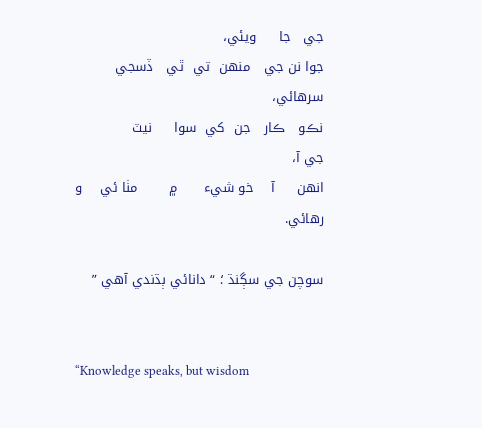جي   جا     ويئي،
جوا نن جي   منهن  تي  ٿي   ڏسجي   سرهائي،
نڪو   ڪار   جن  کي  سوا     نيٽ          جي آ،
انهن     آ    خو شيء      ۾       مٺا ئي    و  رهائي.

سوچن جي سڳنڌ ؛ “ دانائي ٻڌندي آهي ”


“Knowledge speaks, but wisdom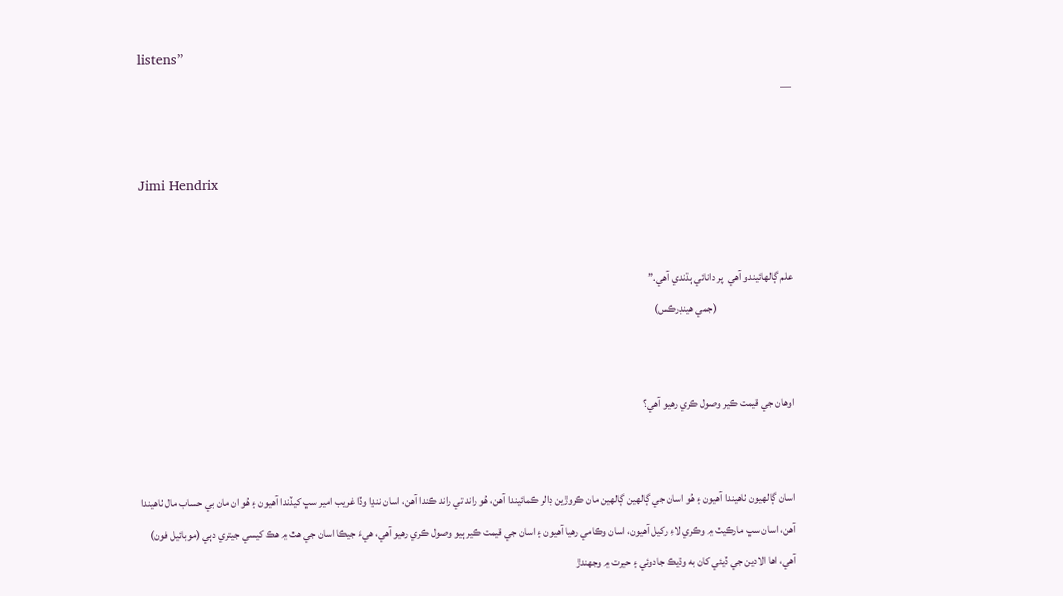listens”
―


Jimi Hendrix


علم ڳالهائيندو آهي  پر دانائي ٻڌندي آهي.”
                                    (جمي هينڊرڪس)


اوهان جي قيمت ڪير وصول ڪري رهيو آهي؟


اسان ڳالهيون ٺاهيندا آهيون ۽ هُو اسان جي ڳالهين ڳالهين مان ڪروڙين ڊالر ڪمائيندا آهن، هُو راند تي راند ڪندا آهن، اسان ننڍا وڏا غريب امير سڀ کيڏندا آهيون ۽ هُو ان مان بي حساب مال ٺاهيندا آهن، اسان سڀ مارڪيٽ ۾ وڪري لاءِ رکيل آهيون، اسان وڪامي رهيا آهيون ۽ اسان جي قيمت ڪير ٻيو وصول ڪري رهيو آهي، هيءَ جيڪا اسان جي هٿ ۾ هڪ کيسي جيتري دٻي (موبائيل فون) آهي، اها الادين جي ڏيئي کان به وڌيڪ جادوئي ۽ حيرت ۾ وجهندڙ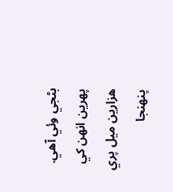بڻجي وئي آهي. پهرين انهن کي هزارين ميل پري پنهنجا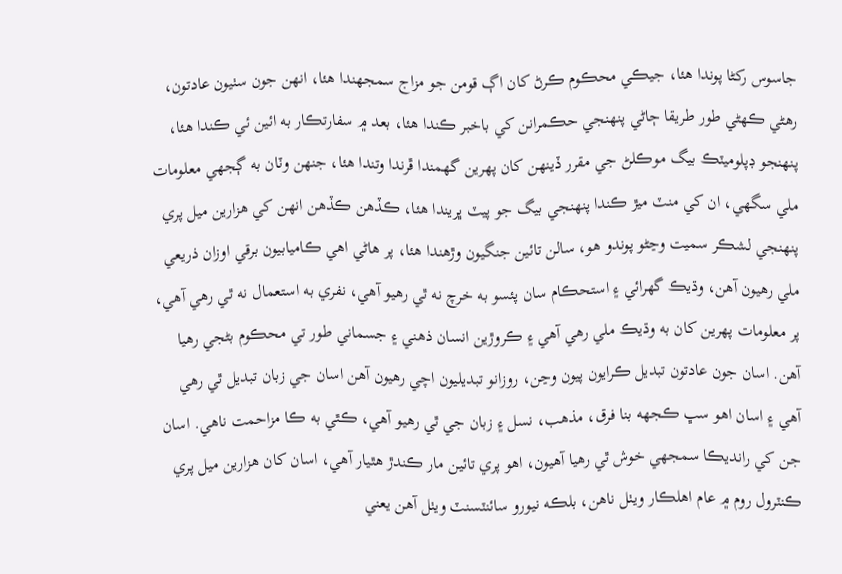جاسوس رکڻا پوندا هئا، جيڪي محڪوم ڪرڻ کان اڳ قومن جو مزاج سمجهندا هئا، انهن جون سٺيون عادتون، رهڻي ڪهڻي طور طريقا ڄاڻي پنهنجي حڪمرانن کي باخبر ڪندا هئا، بعد ۾ سفارتڪار به ائين ئي ڪندا هئا، پنهنجو ڊپلوميٽڪ بيگ موڪلڻ جي مقرر ڏينهن کان پهرين گهمندا ڦرندا وتندا هئا، جنهن وٽان به ڳجهي معلومات ملي سگهي، ان کي منٽ ميڙ ڪندا پنهنجي بيگ جو پيٽ ڀريندا هئا، ڪڏهن ڪڏهن انهن کي هزارين ميل پري پنهنجي لشڪر سميت وڃڻو پوندو هو، سالن تائين جنگيون وڙهندا هئا، پر هاڻي اهي ڪاميابيون برقي اوزان ذريعي ملي رهيون آهن، وڌيڪ گهرائي ۽ استحڪام سان پئسو به خرچ نه ٿي رهيو آهي، نفري به استعمال نه ٿي رهي آهي، پر معلومات پهرين کان به وڌيڪ ملي رهي آهي ۽ ڪروڙين انسان ذهني ۽ جسماني طور تي محڪوم بڻجي رهيا آهن. اسان جون عادتون تبديل ڪرايون پيون وڃن، روزانو تبديليون اچي رهيون آهن اسان جي زبان تبديل ٿي رهي آهي ۽ اسان اهو سڀ ڪجهه بنا فرق، مذهب، نسل ۽ زبان جي ٿي رهيو آهي، ڪٿي به ڪا مزاحمت ناهي. اسان جن کي رانديڪا سمجهي خوش ٿي رهيا آهيون، اهو پري تائين مار ڪندڙ هٿيار آهي، اسان کان هزارين ميل پري ڪنٽرول روم ۾ عام اهلڪار ويٺل ناهن، بلڪه نيورو سائنٽسنٽ ويٺل آهن يعني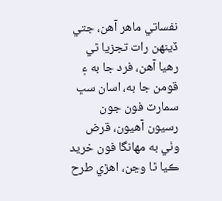نفساتي ماهر آهن، جتي ڏينهن رات تجزيا ٿي رهيا آهن، فرد جا به ۽ قومن جا به، اسان سڀ سمارٽ فون جون رسيون آهيون، قرض وٺي به مهانگا فون خريد ڪيا ٿا وڃن، اهڙي طرح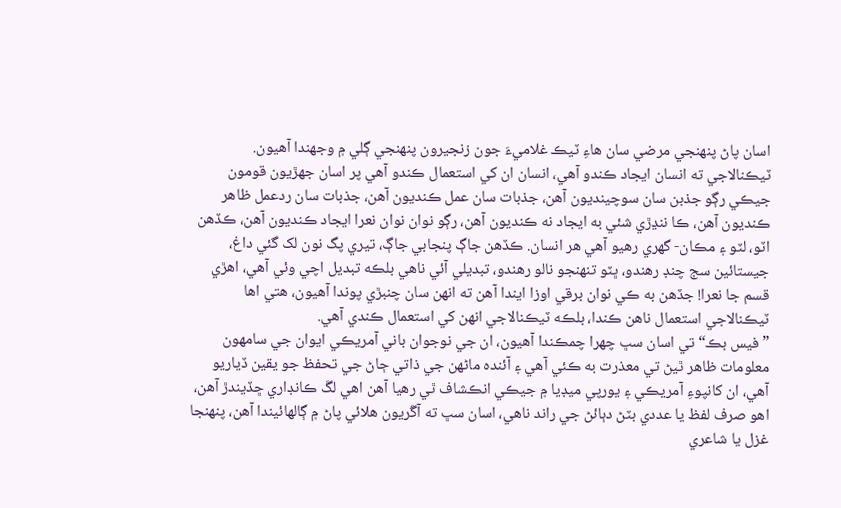اسان پاڻ پنهنجي مرضي سان هاءِ ٽيڪ غلاميءَ جون زنجيرون پنهنجي ڳلي ۾ وجهندا آهيون. ٽيڪنالاجي ته انسان ايجاد ڪندو آهي، انسان ان کي استعمال ڪندو آهي پر اسان جهڙيون قومون جيڪي رڳو جذبن سان سوچينديون آهن، جذبات سان عمل ڪنديون آهن، جذبات سان ردعمل ظاهر ڪنديون آهن، ڪا ننڍڙي شئي به ايجاد نه ڪنديون آهن، رڳو نوان نوان نعرا ايجاد ڪنديون آهن، ڪڏهن اٽو، لٽو ۽ مڪان- گهري رهيو آهي هر انسان. ڪڏهن جاڳ پنجابي جاڳ، تيري پگ نون لک گئي داغ، جيستائين سج چنڊ رهندو، ڀٽو تنهنجو نالو رهندو، تبديلي آئي ناهي بلڪه تبديل اچي وئي آهي، اهڙي قسم جا نعرا! جڏهن به ڪي نوان برقي اوزا ايندا آهن ته انهن سان چنبڙي پوندا آهيون، هتي اها ٽيڪنالاجي استعمال ناهن ڪندا، بلڪه ٽيڪنالاجي انهن کي استعمال ڪندي آهي.
”فيس بڪ“ تي اسان سڀ چهرا چمڪندا آهيون، ان جي نوجوان باني آمريڪي ايوان جي سامهون معلومات ظاهر ٿيڻ تي معذرت به ڪئي آهي ۽ آئنده ماڻهن جي ذاتي ڄاڻ جي تحفظ جو يقين ڏياريو آهي، ان کانپوءِ آمريڪي ۽ يورپي ميڊيا ۾ جيڪي انڪشاف ٿي رهيا آهن اهي لڱ ڪانڊاري ڇڏيندڙ آهن، اهو صرف لفظ يا عددي بٽڻ دٻائڻ جي راند ناهي، اسان سڀ ته آڱريون هلائي پاڻ ۾ ڳالهائيندا آهن، پنهنجا غزل يا شاعري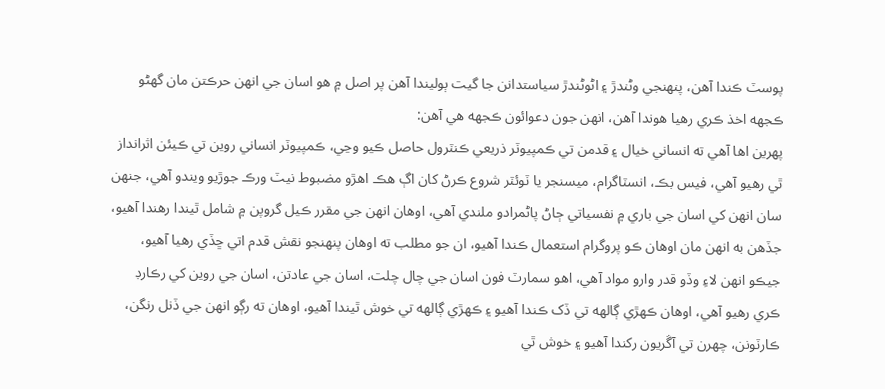پوسٽ ڪندا آهن، پنهنجي وڻندڙ ۽ اڻوڻندڙ سياستدانن جا گيت ٻوليندا آهن پر اصل ۾ هو اسان جي انهن حرڪتن مان گهڻو ڪجهه اخذ ڪري رهيا هوندا آهن، انهن جون دعوائون ڪجهه هي آهن:
پهرين اها آهي ته انساني خيال ۽ قدمن تي ڪمپيوٽر ذريعي ڪنٽرول حاصل ڪيو وڃي، ڪمپيوٽر انساني روين تي ڪيئن اثرانداز ٿي رهيو آهي، فيس بڪ، انسٽاگرام، ميسنجر يا ٽوئٽر شروع ڪرڻ کان اڳ هڪ اهڙو مضبوط نيٽ ورڪ جوڙيو ويندو آهي، جنهن سان انهن کي اسان جي باري ۾ نفسياتي ڄاڻ پاڻمرادو ملندي آهي، اوهان انهن جي مقرر ڪيل گروپن ۾ شامل ٿيندا رهندا آهيو، جڏهن به انهن مان اوهان ڪو پروگرام استعمال ڪندا آهيو، ان جو مطلب ته اوهان پنهنجو نقش قدم اتي ڇڏي رهيا آهيو، جيڪو انهن لاءِ وڏو قدر وارو مواد آهي، اهو سمارٽ فون اسان جي چال چلت، اسان جي عادتن، اسان جي روين کي رڪارڊ ڪري رهيو آهي، اوهان ڪهڙي ڳالهه تي ڏک ڪندا آهيو ۽ ڪهڙي ڳالهه تي خوش ٿيندا آهيو، اوهان ته رڳو انهن جي ڏنل رنگن، ڪارٽونن، چهرن تي آڱريون رکندا آهيو ۽ خوش ٿي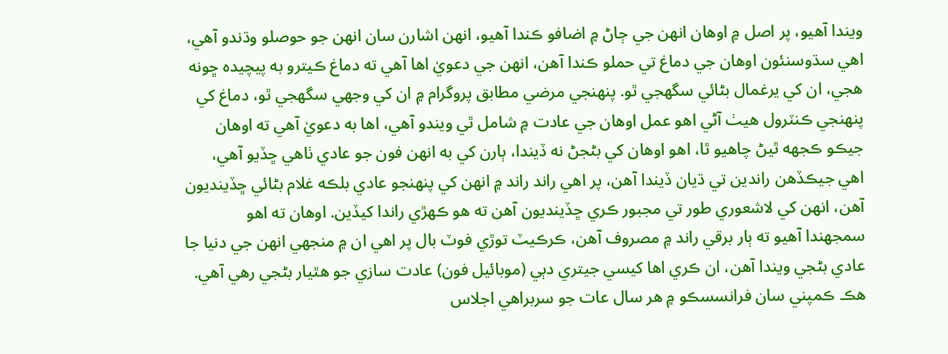ويندا آهيو، پر اصل ۾ اوهان انهن جي ڄاڻ ۾ اضافو ڪندا آهيو، انهن اشارن سان انهن جو حوصلو وڌندو آهي، اهي سڌوسنئون اوهان جي دماغ تي حملو ڪندا آهن، انهن جي دعويٰ اها آهي ته دماغ ڪيترو به پيچيده ڇونه هجي، ان کي يرغمال بڻائي سگهجي ٿو. پنهنجي مرضي مطابق پروگرام ۾ ان کي وجهي سگهجي ٿو، دماغ کي پنهنجي ڪنٽرول هيٺ آڻي اهو عمل اوهان جي عادت ۾ شامل ٿي ويندو آهي، اها به دعويٰ آهي ته اوهان جيڪو ڪجهه ٿيڻ چاهيو ٿا، اهو اوهان کي بڻجڻ نه ڏيندا، ٻارن کي به انهن فون جو عادي ٺاهي ڇڏيو آهي، اهي جيڪڏهن راندين تي ڌيان ڏيندا آهن، پر اهي راند راند ۾ انهن کي پنهنجو عادي بلڪه غلام بڻائي ڇڏينديون آهن، انهن کي لاشعوري طور تي مجبور ڪري ڇڏينديون آهن ته هو ڪهڙي راندا کيڏين. اوهان ته اهو سمجهندا آهيو ته ٻار برقي راند ۾ مصروف آهن، ڪرڪيٽ توڙي فوٽ بال پر اهي ان ۾ منجهي انهن جي دنيا جا عادي بڻجي ويندا آهن، ان ڪري اها کيسي جيتري دٻي (موبائيل فون) عادت سازي جو هٿيار بڻجي رهي آهي.
هڪ ڪمپني سان فرانسسڪو ۾ هر سال عات جو سربراهي اجلاس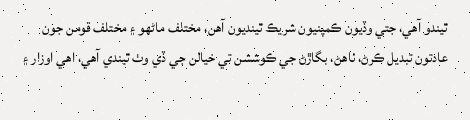ٿيندو آهي، جتي وڏيون ڪمپنيون شريڪ ٿينديون آهن، مختلف ماڻهو ۽ مختلف قومن جون عادتون تبديل ڪرڻ، ٺاهڻ، بگاڙڻ جي ڪوششن تي خيالن جي ڏي وٺ ٿيندي آهي، اهي اوزار ۽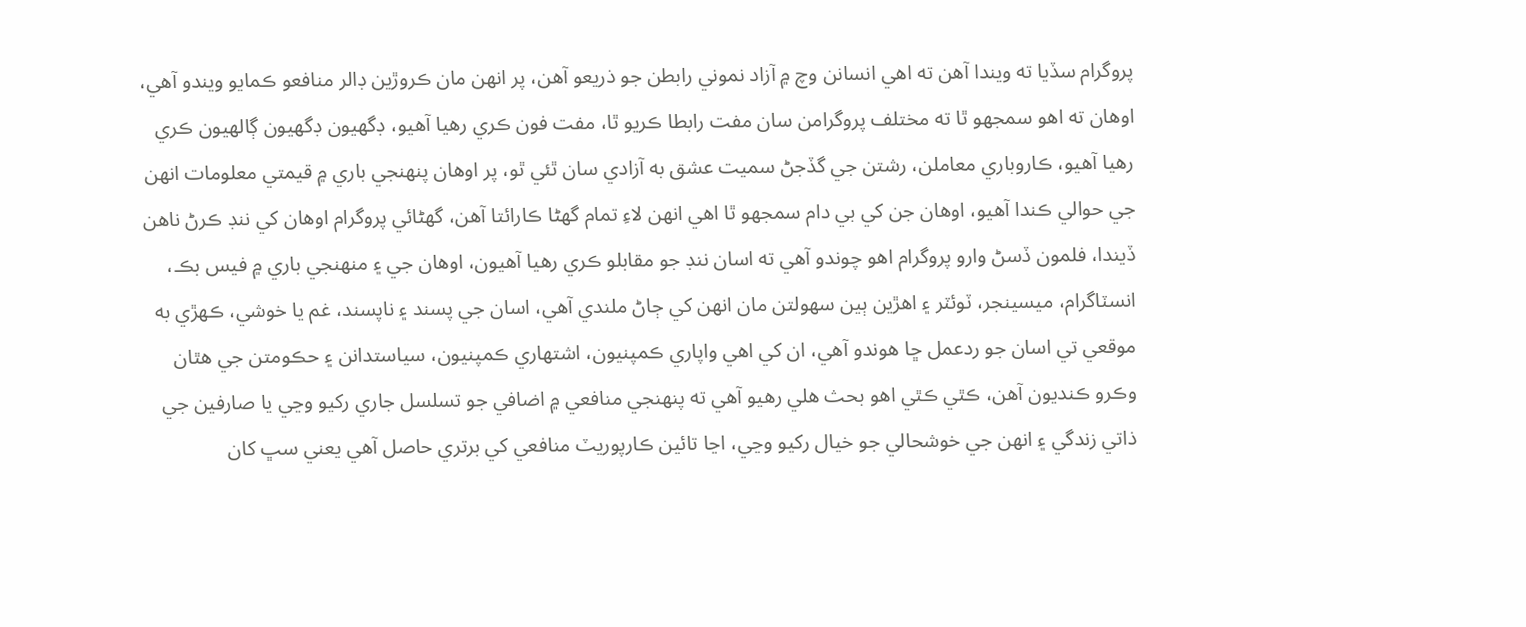پروگرام سڏيا ته ويندا آهن ته اهي انسانن وچ ۾ آزاد نموني رابطن جو ذريعو آهن، پر انهن مان ڪروڙين ڊالر منافعو ڪمايو ويندو آهي، اوهان ته اهو سمجهو ٿا ته مختلف پروگرامن سان مفت رابطا ڪريو ٿا، مفت فون ڪري رهيا آهيو، ڊگهيون ڊگهيون ڳالهيون ڪري رهيا آهيو، ڪاروباري معاملن، رشتن جي گڏجڻ سميت عشق به آزادي سان ٿئي ٿو، پر اوهان پنهنجي باري ۾ قيمتي معلومات انهن جي حوالي ڪندا آهيو، اوهان جن کي بي دام سمجهو ٿا اهي انهن لاءِ تمام گهڻا ڪارائتا آهن، گهڻائي پروگرام اوهان کي ننڊ ڪرڻ ناهن ڏيندا، فلمون ڏسڻ وارو پروگرام اهو چوندو آهي ته اسان ننڊ جو مقابلو ڪري رهيا آهيون، اوهان جي ۽ منهنجي باري ۾ فيس بڪ، انسٽاگرام، ميسينجر، ٽوئٽر ۽ اهڙين ٻين سهولتن مان انهن کي ڄاڻ ملندي آهي، اسان جي پسند ۽ ناپسند، غم يا خوشي، ڪهڙي به موقعي تي اسان جو ردعمل ڇا هوندو آهي، ان کي اهي واپاري ڪمپنيون، اشتهاري ڪمپنيون، سياستدانن ۽ حڪومتن جي هٿان وڪرو ڪنديون آهن، ڪٿي ڪٿي اهو بحث هلي رهيو آهي ته پنهنجي منافعي ۾ اضافي جو تسلسل جاري رکيو وڃي يا صارفين جي ذاتي زندگي ۽ انهن جي خوشحالي جو خيال رکيو وڃي، اڃا تائين ڪارپوريٽ منافعي کي برتري حاصل آهي يعني سڀ کان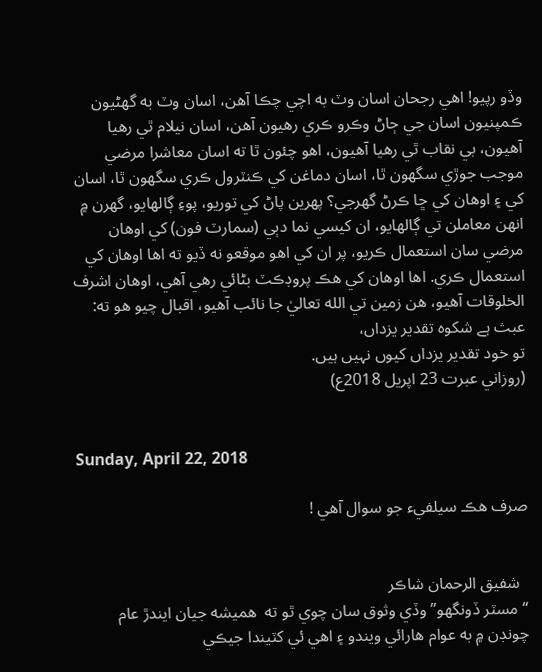وڏو رپيو! اهي رجحان اسان وٽ به اچي چڪا آهن، اسان وٽ به گهڻيون ڪمپنيون اسان جي ڄاڻ وڪرو ڪري رهيون آهن، اسان نيلام ٿي رهيا آهيون، بي نقاب ٿي رهيا آهيون، اهو چئون ٿا ته اسان معاشرا مرضي موجب جوڙي سگهون ٿا، اسان دماغن کي ڪنٽرول ڪري سگهون ٿا، اسان کي ۽ اوهان کي ڇا ڪرڻ گهرجي؟ پهرين پاڻ کي توريو، پوءِ ڳالهايو، گهرن ۾ انهن معاملن تي ڳالهايو، ان کيسي نما دٻي (سمارٽ فون) کي اوهان مرضي سان استعمال ڪريو، پر ان کي اهو موقعو نه ڏيو ته اها اوهان کي استعمال ڪري. اها اوهان کي هڪ پروڊڪٽ بڻائي رهي آهي، اوهان اشرف الخلوقات آهيو، هن زمين تي الله تعاليٰ جا نائب آهيو، اقبال چيو هو ته:
عبث ہے شکوہ تقدیر یزداں،
تو خود تقدیر یزداں کیوں نہیں ہیں.
(روزاني عبرت 23 اپريل 2018ع)


Sunday, April 22, 2018

صرف هڪ سيلفيء جو سوال آهي !


  شفيق الرحمان شاڪر
“مسٽر ڏونگھو” وڏي وثوق سان چوي ٿو ته  هميشه جيان ايندڙ عام چونڊن ۾ به عوام هارائي ويندو ۽ اهي ئي کٽيندا جيڪي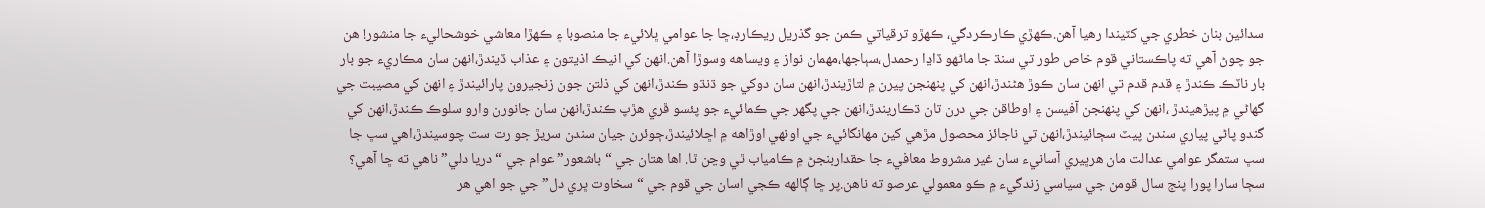سدائين بنان خطري جي کٽيندا رهيا آهن.ڪهڙي ڪارڪردگي، ڪهڙو ترقياتي ڪمن جو گذريل ريڪارڊ،ڇا جا عوامي ڀلائيء جا منصوبا ۽ ڪهڙا معاشي خوشحاليء جا منشور! هن جو چوڻ آهي ته پاڪستاني قوم خاص طور تي سنڌ جا ماڻهو ڏاڍا رحمدل،سٻاجھا،مهمان نواز ۽ ويساهه وسوڙا آهن.انهن کي انيڪ اذيتون ۽ عذاب ڏيندڙ،انهن سان مڪاريء جو بار بار ناٽڪ ڪندڙ ۽ قدم قدم تي انهن سان ڪوڙ هڻندڙ،انهن کي پنهنجن پيرن ۾ لتاڙيندڙ،انهن سان دوکي جو ڌنڌو ڪندڙ،انهن کي ذلتن جون زنجيرون پارائيندڙ ۽ انهن کي مصيبت جي گھاڻي ۾ پيڙهيندڙ ،انهن کي پنهنجن آفيسن ۽ اوطاقن جي درن تان ڌڪاريندڙ،انهن جي پگھر جي ڪمائيء جو پئسو ڦري هڙپ ڪندڙ،انهن سان جانورن وارو سلوڪ ڪندڙ،انهن کي گندو پاڻي پياري سندن پيٽ سڄائيندڙ،انهن تي ناجائز محصول مڙهي کين مهانگائيء جي اونهي اوڙاهه ۾ اڇلائيندڙ،ڄوئرن جيان سندن سريڙ جو رت ست چوسيندڙ،اهي سڀ جا سڀ ستمگر عوامي عدالت مان هرڀيري آسانيء سان غير مشروط معافيء جا حقداربنجڻ ۾ ڪامياب ٿي وڃن ٿا. اها هتان جي “ باشعور” عوام جي “دريا دلي” ناهي ته ڇا آهي؟ سڄا سارا پورا پنج سال قومن جي سياسي زندگيء ۾ ڪو معمولي عرصو ته ناهن.پر ڇا ڳالهه ڪجي اسان جي قوم جي “ سخاوت ڀري دل” جي جو اهي هر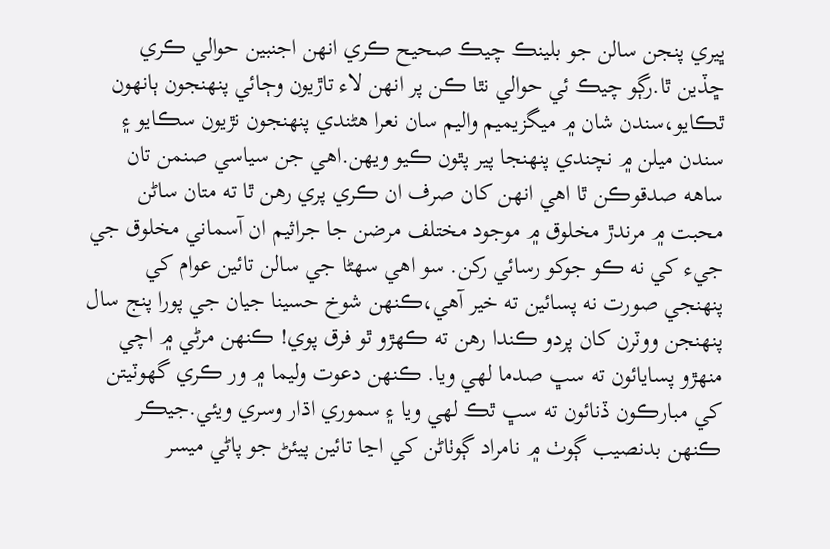ڀيري پنجن سالن جو بلينڪ چيڪ صحيح ڪري انهن اجنبين حوالي ڪري ڇڏين ٿا.رڳو چيڪ ئي حوالي نٿا ڪن پر انهن لاء تاڙيون وڄائي پنهنجون ٻانهون ٿڪايو،سندن شان ۾ ميگزيميم واليم سان نعرا هڻندي پنهنجون نڙيون سڪايو ۽ سندن ميلن ۾ نچندي پنهنجا پير پٿون ڪيو ويهن.اهي جن سياسي صنمن تان ساهه صدقوڪن ٿا اهي انهن کان صرف ان ڪري پري رهن ٿا ته متان ساڻن محبت ۾ مرندڙ مخلوق ۾ موجود مختلف مرضن جا جراثيم ان آسماني مخلوق جي جيء کي نه ڪو جوکو رسائي رکن. سو اهي سهڻا جي سالن تائين عوام کي پنهنجي صورت نه پسائين ته خير آهي،ڪنهن شوخ حسينا جيان جي پورا پنج سال پنهنجن ووٽرن کان پردو ڪندا رهن ته ڪهڙو ٿو فرق پوي! ڪنهن مرڻي ۾ اچي منهڙو پسايائون ته سڀ صدما لهي ويا. ڪنهن دعوت وليما ۾ ور ڪري گھوٽيتن کي مبارڪون ڏنائون ته سڀ ٿڪ لهي ويا ۽ سموري اڌار وسري ويئي.جيڪر ڪنهن بدنصيب ڳوٺ ۾ نامراد ڳوٺاڻن کي اڃا تائين پيئڻ جو پاڻي ميسر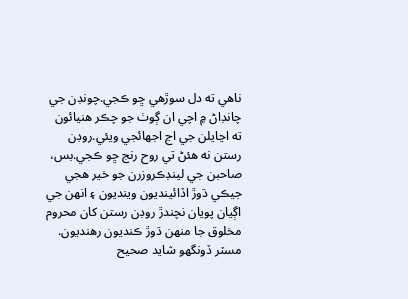ناهي ته دل سوڙهي ڇو ڪجي.چونڊن جي چانڊاڻ ۾ اچي ان ڳوٺ جو چڪر هنيائون ته اڃايلن جي اڃ اجھائجي ويئي.روڊن رستن نه هئڻ تي روح رنج ڇو ڪجي.بس، صاحبن جي لينڊڪروزرن جو خير هجي جيڪي ڌوڙ اڏائينديون وينديون ۽ انهن جي اڳيان پويان نچندڙ روڊن رستن کان محروم  مخلوق جا منهن ڌوڙ ڪنديون رهنديون.
مسٽر ڏونگھو شايد صحيح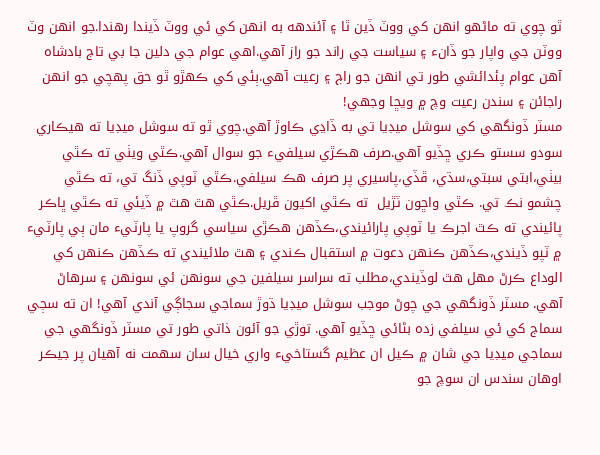ٿو چوي ته ماڻهو انهن کي ووٽ ڏين ٿا ۽ آئندهه به انهن کي ئي ووٽ ڏيندا رهندا.جو انهن وٽ ووٽن جي واپار جو ڏانء ۽ سياست جي راند جو راز آهي.اهي عوام جي دلين جا بي تاج بادشاه آهن عوام پئدائشي طور تي انهن جو راڄ ۽ رعيت آهي.ٻئي کي ڪهڙو ٿو حق پهچي جو انهن راجائن ۽ سندن رعيت وچ ۾ ويڇا وجھي!
مسٽر ڏونگھي کي سوشل ميڊيا تي به ڏاڍي ڪاوڙ آهي.چوي ٿو ته سوشل ميڊيا ته هيڪاري سودو سستو ڪري ڇڏيو آهي.صرف هڪڙي سيلفيء جو سوال آهي.ڪٿي ويٺي ته ڪٿي بيٺي،ابتي سبتي،سڌي، ڦڏي،پاسيري پر صرف هڪ سيلفي.ڪٿي ٽوپي ڏنگ تي، ته ڪٿي چشمو نڪ تي. ڪٿي واڇون ٽڙيل  ته ڪٿي اکيون ڦريل.ڪٿي هٿ هٿ ۾ ڏيئي ته ڪٿي ڀاڪر پائيندي ته ڪٿ اجرڪ يا ٽوپي پارائيندي،ڪڏهن هڪڙي سياسي گروپ يا پارٽيء مان ٻي پارٽيء ۾ ٽپو ڏيندي،ڪڏهن ڪنهن دعوت ۾ استقبال ڪندي ۽ هٿ ملائيندي ته ڪڏهن ڪنهن کي الوداع ڪرڻ مهل هٿ لوڏيندي،مطلب ته سراسر سيلفين جي سونهن ئي سونهن ۽ سرهاڻ آهي. مسٽر ڏونگھي جي چوڻ موجب سوشل ميڊيا ڌوڙ سماجي سجاڳي آندي آهي! ان ته سڄي سماج کي ئي سيلفي زده بڻائي ڇڏيو آهي. توڙي جو آئون ذاتي طور تي مسٽر ڏونگھي جي سماجي ميڊيا جي شان ۾ ڪيل ان عظيم گستاخيء واري خيال سان سهمت نه آهيان پر جيڪر اوهان سندس ان سوچ جو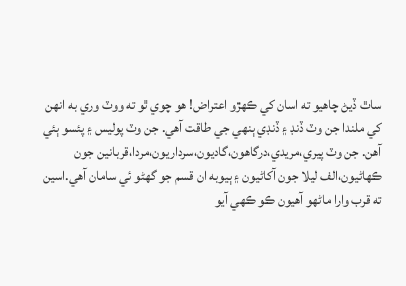ساٿ ڏيڻ چاهيو ته اسان کي ڪهڙو اعتراض! هو چوي ٿو ته ووٽ وري به انهن کي ملندا جن وٽ ڏنڊ ۽ ڏنڊي ٻنهي جي طاقت آهي. جن وٽ پوليس ۽ پئسو ٻئي آهن. جن وٽ پيري،مريدي،درگاهون،گاديون،سرداريون،مردا،قربانين جون ڪهاڻيون،الف ليلا جون آکاڻيون ۽ ٻيوبه ان قسم جو گھڻو ئي سامان آهي.اسين ته قرب وارا ماڻهو آهيون ڪو ڪهي آيو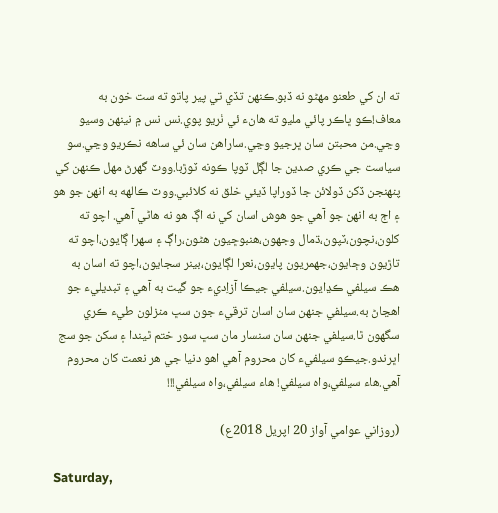ته ان کي طعنو مهڻو نه ڏبو.ڪنهن تڏي تي پير پاتو ته ست خون به معاف!ڪو ڀاڪر پائي مليو ته هانء ئي ٺريو پوي.نس نس ۾ نينهن وسيو وڃي.من محبتن سان ڀرجيو وڃي.ساراهن سان ئي ساهه نڪريو وڃي.سو سياست جي ڪري صدين جا لڳل ٽوپا ڪونه ٽوڙبا.ووٽ گهرڻ مهل ڪنهن کي پنهنجن ڏکن ڏولائن جا ڏوراپا ڏيئي خلق نه کلائبي.ووٽ ڪالهه به انهن جو هو ۽ اڄ به انهن جو آهي جو هوش اسان کي نه اڳ هو نه هاڻي آهي. اچو ته کلون،نچون،ٽپون،ڌمال وجھون،هنبوڇيون هڻون،راڳ ۽ سهرا ڳايون،اچو ته تاڙيون وڄايون،جھمريون پايون،نعرا لڳايون،بينر سجايون،اچو ته اسان به هڪ سيلفي ڪڍايون.سيلفي جيڪا آزاِديء جو گيت به آهي ۽ تبديليء جو اهڃاڻ به.سيلفي جنهن سان اسان ترقيء جون سڀ منزلون طيء ڪري سگھون ٿا.سيلفي جنهن سان سنسار مان سڀ سور ختم ٿيندا ۽ سکن جو سج اڀرندو.جيڪو سيلفيء کان محروم آهي اهو دنيا جي هر نعمت کان محروم آهي.هاء سيلفي،واه سيلفي! هاء سيلفي،واه سيلفي!!!

(روزاني عوامي آواز 20 اپريل 2018ع)

Saturday,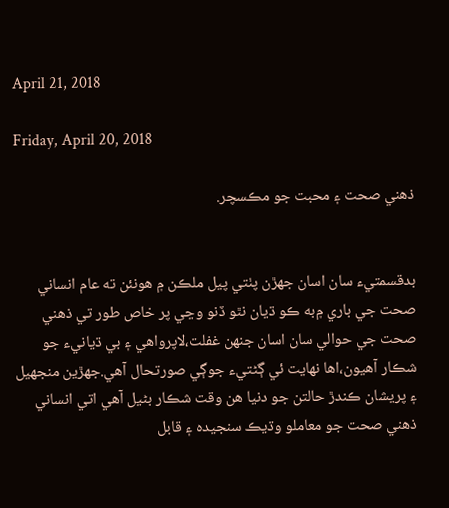April 21, 2018

Friday, April 20, 2018

ذهني صحت ۽ محبت جو مڪسچر.


بدقسمتيء سان اسان جهڙن پٺتي پيل ملڪن ۾ هونئن ته عام انساني صحت جي باري ۾به ڪو ڌيان نٿو ڏنو وڃي پر خاص طور تي ذهني صحت جي حوالي سان اسان جنهن غفلت،لاپرواهي ۽ بي ڌيانيء جو شڪار آهيون،اها نهايت ئي ڳڻتيء جوڳي صورتحال آهي.جهڙين منجھيل ۽ پريشان ڪندڙ حالتن جو دنيا هن وقت شڪار بڻيل آهي اتي انساني ذهني صحت جو معاملو وڌيڪ سنجيده ۽ قابل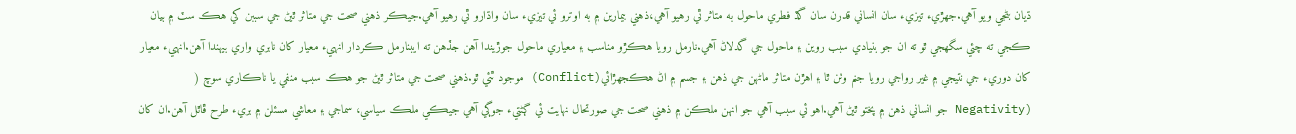ڌيان بڻجي ويو آهي.جهڙيء تيزيء سان انساني قدرن سان گڏ فطري ماحول به متاثر ٿي رهيو آهي،ذهني بيمارين ۾ به اوترو ئي تيزيء سان واڌارو ٿي رهيو آهي.جيڪر ذهني صحت جي متاثر ٿيڻ جي سببن کي هڪ سٽ ۾ بيان ڪجي ته چئي سگھجي ٿو ته ان جو بنيادي سبب روين ۽ ماحول جي گدلاڻ آهي.نارمل رويا هڪڙو مناسب ۽ معياري ماحول جوڙيندا آهن جڏهن ته ايبنارمل ڪردار انهيء معيار کان نابري واري بيهندا آهن.انهيء معيار کان دوريء جي نتيجي ۾ غير رواجي رويا جنم وٺن ٿا ۽ اهڙن متاثر ماڻهن جي ذهن ۽ جسم ۾ اڻ هڪجهڙائي(Conflict) موجود ٿئي ٿو.ذهني صحت جي متاثر ٿيڻ جو هڪ سبب منفي يا ناڪاري سوچ (   (Negativity جو انساني ذهن ۾ پختو ٿيڻ آهي.اهو ئي سبب آهي جو انهن ملڪن ۾ ذهني صحت جي صورتحال نهايت ئي ڳڻتيء جوڳي آهي جيڪي ملڪ سياسي، سماجي ۽ معاشي مسئلن ۾ بريء طرح ڦاٿل آهن.ان کان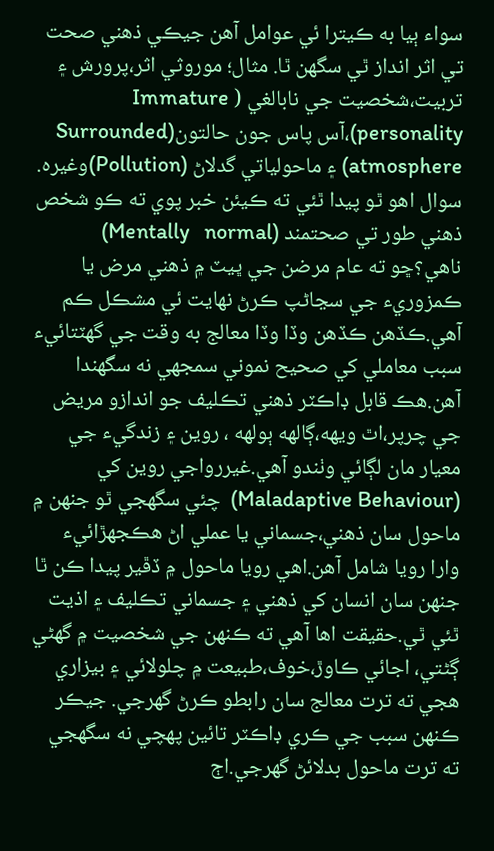سواء ٻيا به ڪيترا ئي عوامل آهن جيڪي ذهني صحت تي اثر انداز ٿي سگھن ٿا. مثال؛ موروثي اثر،پرورش ۽ تربيت،شخصيت جي نابالغي ( Immature personality)،آس پاس جون حالتون(Surrounded atmosphere) ۽ ماحولياتي گدلاڻ (Pollution)وغيره.
سوال اهو ٿو پيدا ٿئي ته ڪيئن خبر پوي ته ڪو شخص ذهني طور تي صحتمند (Mentally   normal) ناهي؟ڇو ته عام مرضن جي ڀيٽ ۾ ذهني مرض يا ڪمزوريء جي سڃاڻپ ڪرڻ نهايت ئي مشڪل ڪم آهي.ڪڏهن ڪڏهن وڏا وڏا معالج به وقت جي گھٽتائيء سبب معاملي کي صحيح نموني سمجھي نه سگھندا آهن.هڪ قابل ڊاڪٽر ذهني تڪليف جو اندازو مريض جي چرپر،اٿ ويهه،ڳالهه ٻولهه ، روين ۽ زندگيء جي معيار مان لڳائي وٺندو آهي.غيررواجي روين کي (Maladaptive Behaviour)  چئي سگھجي ٿو جنهن ۾ ماحول سان ذهني،جسماني يا عملي اڻ هڪجهڙائيء وارا رويا شامل آهن.اهي رويا ماحول ۾ ڏڦير پيدا ڪن ٿا جنهن سان انسان کي ذهني ۽ جسماني تڪليف ۽ اذيت ٿئي ٿي.حقيقت اها آهي ته ڪنھن جي شخصيت ۾ گھڻي ڳڻتي، اجائي ڪاوڙ،خوف،طبيعت ۾ چلولائي ۽ بيزاري هجي ته ترت معالج سان رابطو ڪرڻ گھرجي. جيڪر ڪنهن سبب جي ڪري ڊاڪٽر تائين پهچي نه سگھجي ته ترت ماحول بدلائڻ گھرجي.اڄ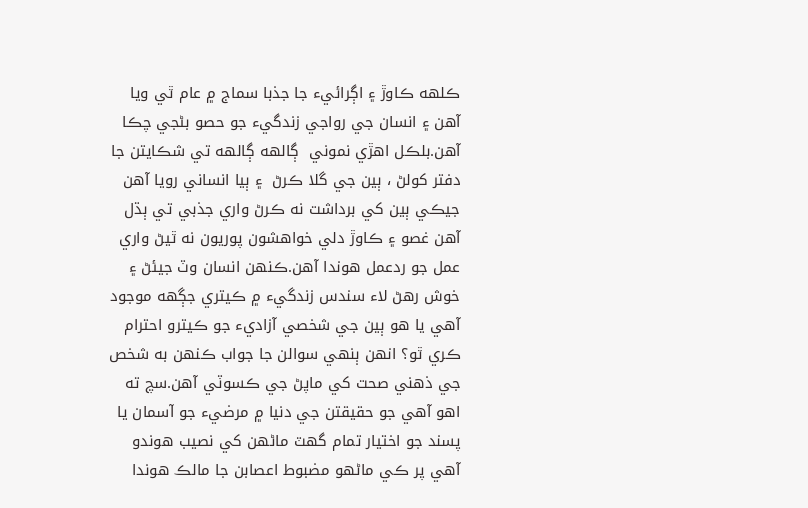ڪلهه ڪاوڙ ۽ اڳرائيء جا جذبا سماج ۾ عام ٿي ويا آهن ۽ انسان جي رواجي زندگيء جو حصو بڻجي چڪا آهن.بلڪل اهڙي نموني  ڳالهه ڳالهه تي شڪايتن جا دفتر کولڻ ، ٻين جي گلا ڪرڻ  ۽ ٻيا انساني رويا آهن جيڪي ٻين کي برداشت نه ڪرڻ واري جذبي تي ٻڌل آهن غصو ۽ ڪاوڙ دلي خواهشون پوريون نه ٿيڻ واري عمل جو ردعمل هوندا آهن.ڪنهن انسان وٽ جيئڻ ۽ خوش رهڻ لاء سندس زندگيء ۾ ڪيتري جڳهه موجود آهي يا هو ٻين جي شخصي آزاديء جو ڪيترو احترام ڪري ٿو؟ انهن ٻنهي سوالن جا جواب ڪنهن به شخص جي ذهني صحت کي ماپڻ جي ڪسوٽي آهن.سچ ته اهو آهي جو حقيقتن جي دنيا ۾ مرضيء جو آسمان يا پسند جو اختيار تمام گھٽ ماڻهن کي نصيب هوندو آهي پر ڪي ماڻهو مضبوط اعصابن جا مالڪ هوندا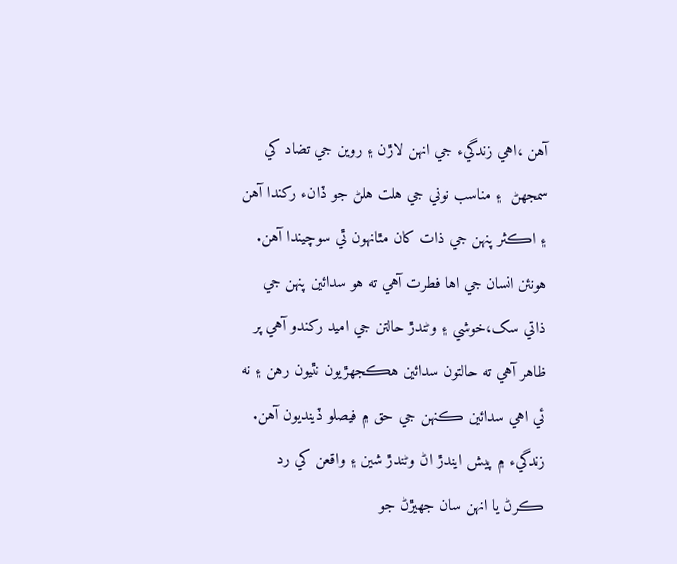آهن ،اهي زندگيء جي انهن لاڙن ۽ روين جي تضاد کي سمجھڻ  ۽ مناسب نوني جي هلت هلڻ جو ڏانء رکندا آهن ۽ اڪثر پنهن جي ذات کان مٿانهون ٿي سوچيندا آهن. هونئن انسان جي اها فطرت آهي ته هو سدائين پنهن جي ذاتي سک،خوشي ۽ وڻندڙ حالتن جي اميد رکندو آهي پر ظاهر آهي ته حالتون سدائين هڪجهڙيون نٿيون رهن ۽ نه ئي اهي سدائين ڪنهن جي حق ۾ فيصلو ڏينديون آهن. زندگيء ۾ پيش ايندڙ اڻ وڻندڙ شين ۽ واقعن کي رد ڪرڻ يا انهن سان جھيڙڻ جو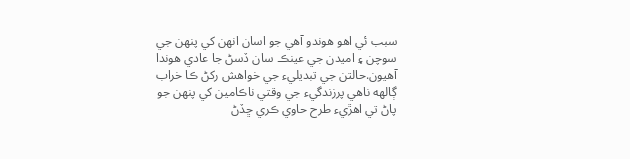سبب ئي اهو هوندو آهي جو اسان انهن کي پنهن جي سوچن ۽ اميدن جي عينڪ سان ڏسڻ جا عادي هوندا آهيون.حالتن جي تبديليء جي خواهش رکڻ ڪا خراب ڳالهه ناهي پرزندگيء جي وقتي ناڪامين کي پنهن جو پاڻ تي اهڙيء طرح حاوي ڪري ڇڏڻ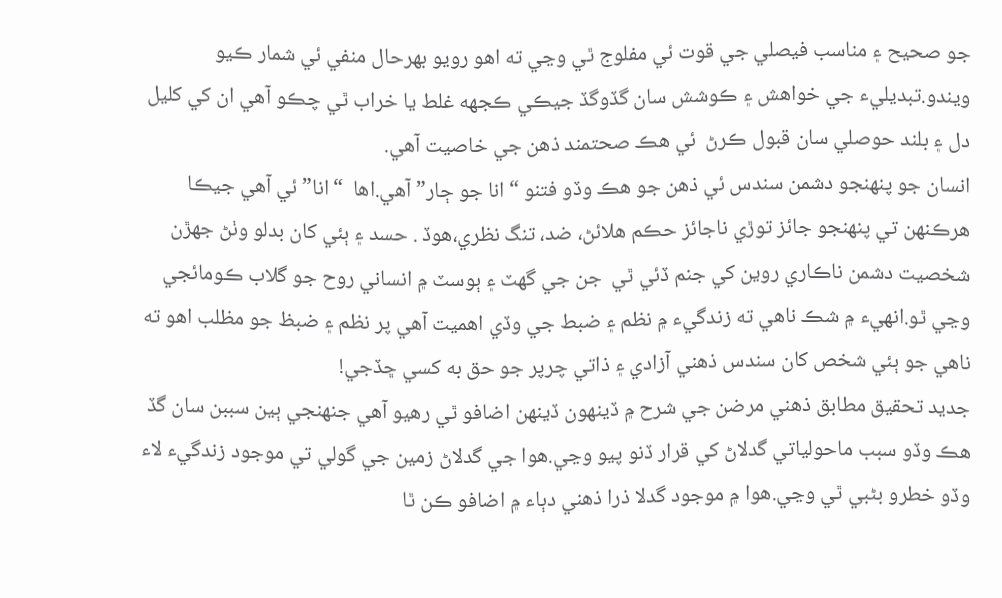جو صحيح ۽ مناسب فيصلي جي قوت ئي مفلوج ٿي وڃي ته اهو رويو بهرحال منفي ئي شمار ڪيو ويندو.تبديليء جي خواهش ۽ ڪوشش سان گڏوگڏ جيڪي ڪجهه غلط يا خراب ٿي چڪو آهي ان کي کليل دل ۽ بلند حوصلي سان قبول ڪرڻ  ئي هڪ صحتمند ذهن جي خاصيت آهي.
انسان جو پنهنجو دشمن سندس ئي ذهن جو هڪ وڏو فتنو “انا جو ڄار” آهي.اها  “انا” ئي آهي جيڪا هرڪنهن تي پنهنجو جائز توڙي ناجائز حڪم هلائڻ، ضد، تنگ نظري،هوڏ . حسد ۽ ٻئي کان بدلو وٺڻ جهڙن شخصيت دشمن ناڪاري روين کي جنم ڏئي ٿي  جن جي گھٽ ۽ ٻوسٽ ۾ انساني روح جو گلاب ڪومائجي وڃي ٿو.انهيء ۾ شڪ ناهي ته زندگيء ۾ نظم ۽ ضبط جي وڏي اهميت آهي پر نظم ۽ ضبظ جو مظلب اهو ته ناهي جو ٻئي شخص کان سندس ذهني آزادي ۽ ذاتي چرپر جو حق به کسي ڇڏجي!
جديد تحقيق مطابق ذهني مرضن جي شرح ۾ ڏينهون ڏينهن اضافو ٿي رهيو آهي جنهنجي ٻين سببن سان گڏ هڪ وڏو سبب ماحولياتي گدلاڻ کي قرار ڏنو پيو وڃي.هوا جي گدلاڻ زمين جي گولي تي موجود زندگيء لاء وڏو خطرو بڻبي ٿي وڃي.هوا ۾ موجود گدلا ذرا ذهني دٻاء ۾ اضافو ڪن ٿا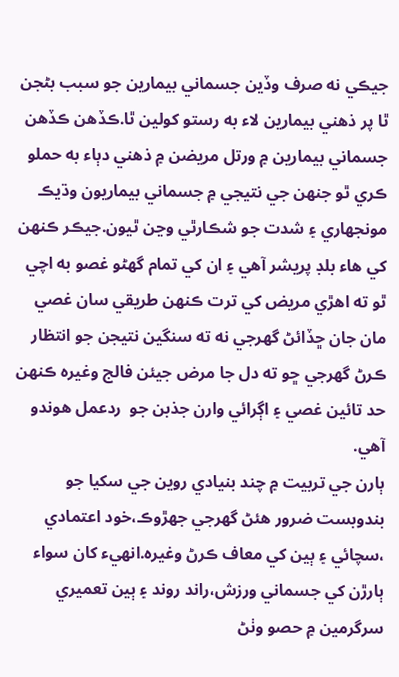جيڪي نه صرف وڏين جسماني بيمارين جو سبب بڻجن ٿا پر ذهني بيمارين لاء به رستو کولين ٿا.ڪڏهن ڪڏهن جسماني بيمارين ۾ ورتل مريضن ۾ ذهني دٻاء به حملو ڪري ٿو جنهن جي نتيجي ۾ جسماني بيماريون وڌيڪ مونجھاري ۽ شدت جو شڪارٿي وڃن ٿيون.جيڪر ڪنهن کي هاء بلڊ پريشر آهي ۽ ان کي تمام گھڻو غصو به اچي ٿو ته اهڙي مريض کي ترت ڪنهن طريقي سان غصي مان جان ڇڏائڻ گھرجي نه ته سنگين نتيجن جو انتظار ڪرڻ گھرجي ڇو ته دل جا مرض جيئن فالج وغيره ڪنهن حد تائين غصي ۽ اڳرائي وارن جذبن جو  ردعمل هوندو آهي.
ٻارن جي تربيت ۾ چند بنيادي روين جي سکيا جو بندوبست ضرور هئڻ گهرجي جهڙوڪ،خود اعتمادي ،سچائي ۽ ٻين کي معاف ڪرڻ وغيره.انهيء کان سواء ٻارڙن کي جسماني ورزش،راند روند ۽ ٻين تعميري سرگرمين ۾ حصو وٺڻ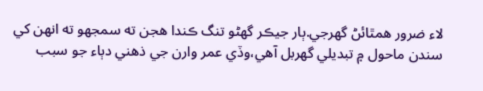لاء ضرور همٿائڻ گھرجي.ٻار جيڪر گھڻو تنگ ڪندا هجن ته سمجھو ته انهن کي سندن ماحول ۾ تبديلي گھربل آهي،وڏي عمر وارن جي ذهني دٻاء جو سبب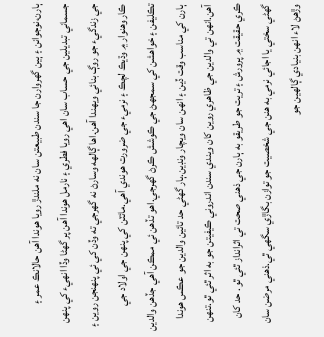ٻارن،نوجوانن ۽ ٻين گھروارن جا سندن طبيعتن سان نه ملندڙ رويا هوندا آهن حالانڪ عمر ۽ جسماني تبديلين جي حساب سان اهي رويا فطري ۽ نارمل هوندا آهن پر گھڻا وڏا انهيء کي پنهن جي زندگيء جو روڳ بنائي ويهندا آهن.اها ڳالهه وسارڻ نه گھرجي ته وڏن کي ئي پنهنجن روين ۽ ڪار وهنوار ۾ وڌيڪ لچڪ ۽ نرميء جي ضرورت هوندي آهي.مائٽن کي پنهن جي اولاد جي تڪليفن ۽ خواهشن کي سمجھڻ جي ڪوشش ڪرڻ گھرجي.اهو تڏهن ئي ممڪن آهي جڏهن والدين ٻارن کي مناسب وقت ڏين ۽ انهن سان ويچار ونڊين.ٻار گھڻي حد تائين والدين جو عڪس هوندا آهن.انهن تي والدين جي ظاهري روين کان ويندي سندن اندروني ڪيفيتن جو به اثر ٿئي ٿو.تنهن ڪري حقيقت ۾ پرورش ۽ تريت جو طريقو به ٻارن جي ذهني صحت تي اثرانداز ٿئي ٿو . حد کان گھڻي سختي يا اجائي نرمي به هنن جي شخصيت جو توازن بگاڙي سگھي ٿي.ذهني مرضن سان وڙهڻ لاء انهن بنيادي ڳالهين جو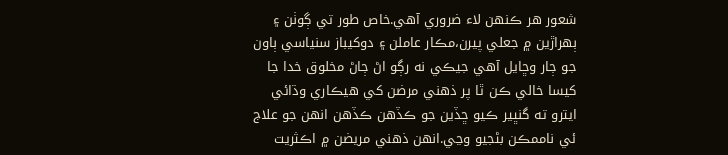شعور هر ڪنهن لاء ضروري آهي.خاص طور تي ڳوٺن ۽ ٻهراڙين ۾ جعلي پيرن،مڪار عاملن ۽ دوکيباز سنياسي ٻاون جو ڄار وڇايل آهي جيڪي نه رڳو اڻ ڄاڻ مخلوق خدا جا کيسا خالي ڪن ٿا پر ذهني مرضن کي هيڪاري وڌائي ايترو ته گنڀير ڪيو ڇڏين جو ڪڏهن ڪڏهن انهن جو علاج ئي ناممڪن بڻجيو وڃي.انهن ذهني مريضن ۾ اڪثريت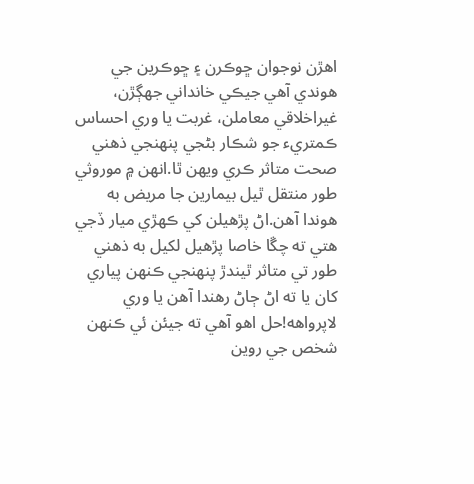اهڙن نوجوان ڇوڪرن ۽ ڇوڪرين جي هوندي آهي جيڪي خانداني جھڳڙن، غيراخلاقي معاملن، غربت يا وري احساس ڪمتريء جو شڪار بڻجي پنهنجي ذهني صحت متاثر ڪري ويهن ٿا.انهن ۾ موروثي طور منتقل ٿيل بيمارين جا مريض به هوندا آهن.اڻ پڙهيلن کي ڪهڙي ميار ڏجي هتي ته چڱا خاصا پڙهيل لکيل به ذهني طور تي متاثر ٿيندڙ پنهنجي ڪنهن پياري کان يا ته اڻ ڄاڻ رهندا آهن يا وري لاپرواهه!حل اهو آهي ته جيئن ئي ڪنهن شخص جي روين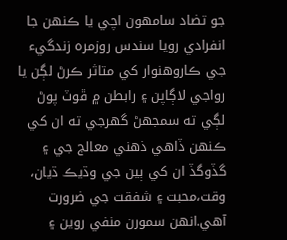جو تضاد سامهون اچي يا ڪنهن جا انفرادي رويا سندس روزمره زندگيء جي ڪاروهنوار کي متاثر ڪرڻ لڳن يا رواجي لاڳاپن ۽ رابطن ۾ ڦوٽ پوڻ لڳي ته سمجھڻ گھرجي ته ان کي ڪنهن ڏاهي ذهني معالج جي ۽ گڏوگڏ ان کي ٻين جي وڌيڪ ڌيان، وقت،محبت ۽ شفقت جي ضرورت آهي.انهن سمورن منفي روين ۽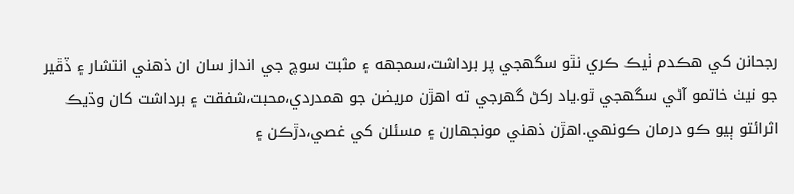رجحانن کي هڪدم ٺيڪ ڪري نٿو سگھجي پر برداشت،سمجھه ۽ مثبت سوچ جي انداز سان ان ذهني انتشار ۽ ڏڦير جو نيٺ خاتمو آڻي سگھجي ٿو.ياد رکڻ گھرجي ته اهڙن مريضن جو همدردي،محبت،شفقت ۽ برداشت کان وڌيڪ اثرائتو ٻيو ڪو درمان ڪونهي.اهڙن ذهني مونجھارن ۽ مسئلن کي غصي،دڙڪن ۽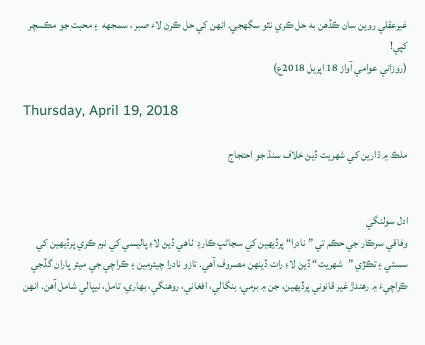غيرعقلي روين سان ڪڏهن به حل ڪري نٿو سگھجي. انهن کي حل ڪرڻ لاء صبر ، سمجھه  ۽ محبت جو مڪسچر کپي!
(روزاني عوامي آواز 18 اپريل 2018ع)

Thursday, April 19, 2018

ملڪ ۾ ڌارين کي شهريت ڏيڻ خلاف سنڌ جو احتجاج


ادل سولنگي
وفاقي سرڪار جي حڪم تي ” نادرا“ پرڏيهين کي سڃاڻپ ڪارڊ  ٺاهي ڏيڻ لاءِ پاليسي کي نرم ڪري پرڏيهين کي سستي ۽ تڪڙي ”شهريت“ ڏيڻ لاءِ رات ڏينهن مصروف آهي. تازو نادرا چيئرمين ۽ ڪراچي جي ميئر پاران گڏجي ڪراچيءَ ۾ رهندڙ غير قانوني پرڏيهين، جن ۾ برمي، بنگالي، افغاني، روهنگي، بهاري، تامل، نيپالي شامل آهن. انهن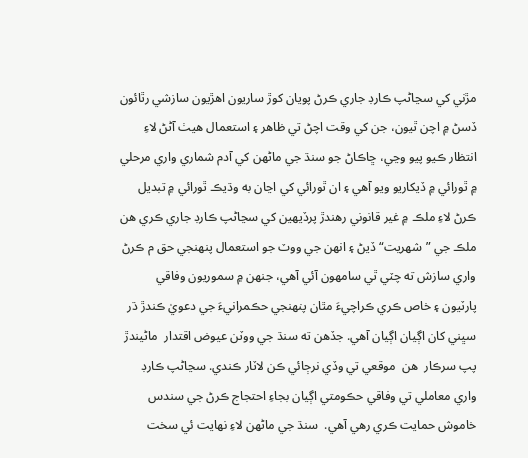مڙني کي سڃاڻپ ڪارڊ جاري ڪرڻ پويان کوڙ ساريون اهڙيون سازشي رٿائون ڏسڻ ۾ اچن ٿيون، جن کي وقت اچڻ تي ظاهر ۽ استعمال هيٺ آڻڻ لاءِ انتظار ڪيو پيو وڃي، ڇاڪاڻ جو سنڌ جي ماڻهن کي آدم شماري واري مرحلي ۾ ٿورائي ۾ ڏيکاريو ويو آهي ۽ ان ٿورائي کي اڃان به وڌيڪ ٿورائي ۾ تبديل ڪرڻ لاءِ ملڪ ۾ غير قانوني رهندڙ پرڏيهين کي سڃاڻپ ڪارڊ جاري ڪري هن ملڪ جي ”شهريت“ ڏيڻ ۽ انهن جي ووٽ جو استعمال پنهنجي حق م ڪرڻ واري سازش ته چٽي ٿي سامهون آئي آهي، جنهن ۾ سموريون وفاقي پارٽيون ۽ خاص ڪري ڪراچيءَ مٿان پنهنجي حڪمرانيءَ جي دعويٰ ڪندڙ ڌر سڀني کان اڳيان اڳيان آهي. جڏهن ته سنڌ جي ووٽن عيوض اقتدار  ماڻيندڙ پپ سرڪار  هن  موقعي تي وڏي نرڄائي ڪن لاٽار ڪندي. سڃاڻپ ڪارڊ واري معاملي تي وفاقي حڪومتي اڳيان بجاءِ احتجاج ڪرڻ جي سندس خاموش حمايت ڪري رهي آهي.  سنڌ جي ماڻهن لاءِ نهايت ئي سخت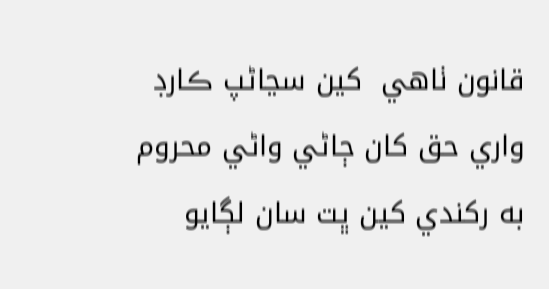قانون ٺاهي  کين سڃاڻپ ڪارڊ واري حق کان ڄاڻي واڻي محروم به رکندي کين ڀت سان لڳايو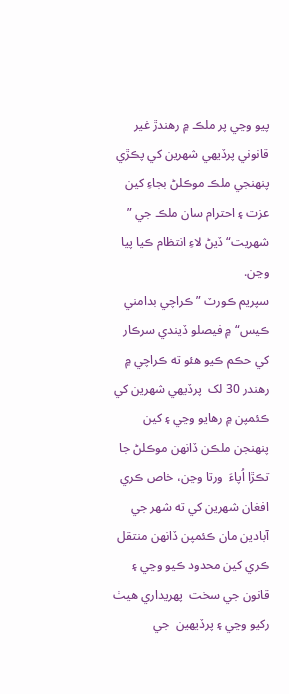پيو وڃي پر ملڪ ۾ رهندڙ غير قانوني پرڏيهي شهرين کي پڪڙي پنهنجي ملڪ موڪلڻ بجاءِ کين عزت ۽ احترام سان ملڪ جي ” شهريت“ ڏيڻ لاءِ انتظام ڪيا پيا وڃن.
سپريم ڪورٽ ” ڪراچي بدامني ڪيس“ ۾ فيصلو ڏيندي سرڪار کي حڪم ڪيو هئو ته ڪراچي ۾ رهندر 30 لک  پرڏيهي شهرين کي ڪئمپن ۾ رهايو وڃي ۽ کين پنهنجن ملڪن ڏانهن موڪلڻ جا تڪڙا اُپاءَ  ورتا وڃن، خاص ڪري افغان شهرين کي ته شهر جي آبادين مان ڪئمپن ڏانهن منتقل ڪري کين محدود ڪيو وڃي ۽ قانون جي سخت  پهريداري هيٺ رکيو وڃي ۽ پرڏيهين  جي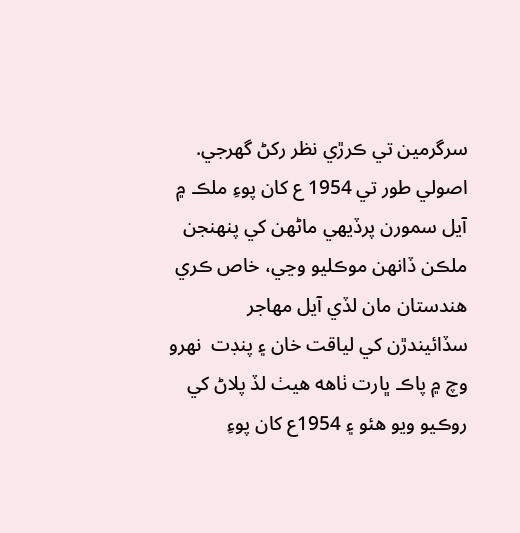سرگرمين تي ڪرڙي نظر رکڻ گهرجي.
اصولي طور تي 1954 ع کان پوءِ ملڪ ۾ آيل سمورن پرڏيهي ماڻهن کي پنهنجن ملڪن ڏانهن موڪليو وڃي، خاص ڪري هندستان مان لڏي آيل مهاجر سڏائيندڙن کي لياقت خان ۽ پنڊت  نهرو وچ ۾ پاڪ ڀارت ٺاهه هيٺ لڏ پلاڻ کي روڪيو ويو هئو ۽ 1954ع کان پوءِ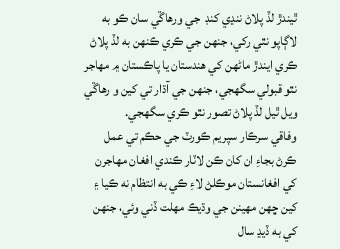ٿيندڙ لڏ پلاڻ ننڍي کنڊ  جي ورهاڱي سان ڪو به لاڳاپو نٿي رکي، جنهن جي ڪري ڪنهن به لڏ پلاڻ ڪري ايندڙ ماڻهن کي هندستان يا پاڪستان ۾ مهاجر نٿو قبولي سگهجي، جنهن جي آڌار تي کين و رهاڱي  ويل ٿيل لڏ پلاڻ تصور نٿو ڪري سگهجي.
وفاقي سرڪار سپريم ڪورٽ جي حڪم تي عمل ڪرڻ بجاءِ ان کان ڪن لاٽار ڪندي افغان مهاجرن کي افغانستان موڪلڻ لاءِ ڪي به انتظام نه ڪيا ۽ کين ڇهن مهينن جي وڌيڪ مهلت ڏني وئي، جنهن کي به ڏيڍ سال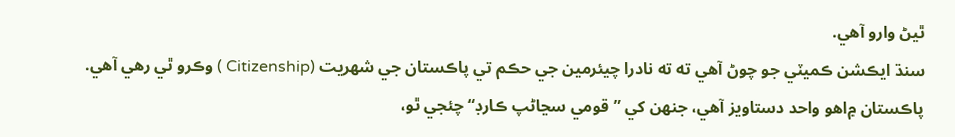ٿيڻ وارو آهي.
سنڌ ايڪشن ڪميٽي جو چوڻ آهي ته ته نادرا چيئرمين جي حڪم تي پاڪستان جي شهريت (Citizenship ) وڪرو ٿي رهي آهي.
پاڪستان ۾اهو واحد دستاويز آهي، جنهن کي ”قومي سڃاڻپ ڪارڊ“ چئجي ٿو،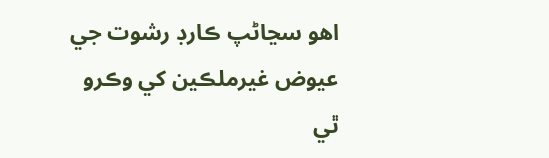اهو سڃاڻپ ڪارڊ رشوت جي عيوض غيرملڪين کي وڪرو ٿي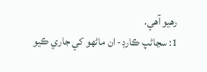رهيو آهي.
1: سڃاڻپ ڪارڊ- ان ماڻهو کي جاري ڪيو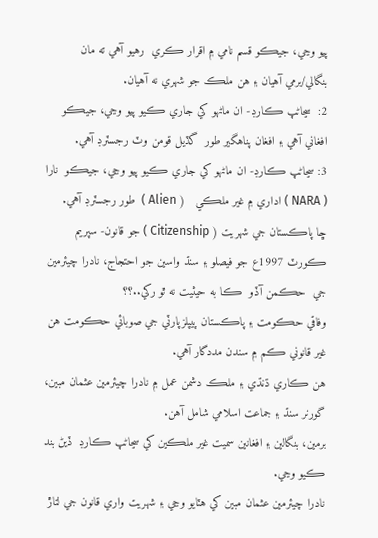پيو وڃي، جيڪو قسم نامي ۾ اقرار ڪري  رهيو آهي ته مان بنگالي/برمي آهيان ۽ هن ملڪ جو شهري نه آهيان.
2:  سڃاڻپ ڪارڊ- ان ماڻهو کي جاري ڪيو پيو وڃي، جيڪو افغاني آهي ۽ افغان پناهگير طور  گڏيل قومن وٽ رجسٽرڊ آهي.
3: سڃاڻپ ڪارڊ- ان ماڻهو کي جاري ڪيو پيو وڃي، جيڪو  نارا ( NARA ) اداري ۾ غير ملڪي   ( Alien )  طور رجسٽرڊ آهي.
ڇا پاڪستان جي شهريت ( Citizenship ) جو قانون- سپريم ڪورٽ 1997ع جو فيصلو ۽ سنڌ واسين جو احتجاج، نادرا چيئرمين جي  حڪمن آڏو  ڪا به حيثيت نه ٿو رکي..؟؟
وفاقي حڪومت ۽ پاڪستان پيپلزپارٽي جي صوبائي حڪومت هن غير قانوني ڪم ۾ سندن مددگار آهي.
هن ڪاري ڌنڌي ۽ ملڪ دشمن عمل ۾ نادرا چيئرمين عثمان مبين، گورنر سنڌ ۽ جماعت اسلامي شامل آهن.
برمين، بنگالين ۽ افغانين سميت غير ملڪين کي سڃاڻپ ڪارڊ  ڏيڻ بند ڪيو وڃي.
نادرا چيئرمين عثمان مبين کي هٽايو وڃي ۽ شهريت واري قانون جي لتاڙ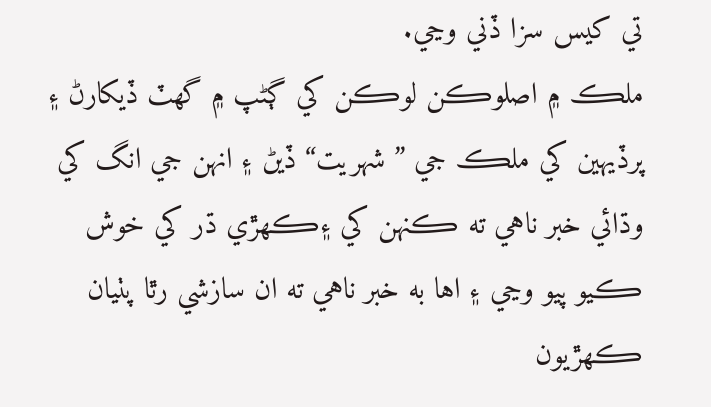تي کيس سزا ڏني وڃي.
ملڪ ۾ اصلوڪن لوڪن کي ڳڻپ ۾ گهٽ ڏيکارڻ ۽ پرڏيهين کي ملڪ جي ” شهريت“ ڏيڻ ۽ انهن جي انگ کي وڌائي خبر ناهي ته ڪنهن کي ۽ڪهڙي ڌر کي خوش ڪيو پيو وڃي ۽ اها به خبر ناهي ته ان سازشي رٿا پٺيان ڪهڙيون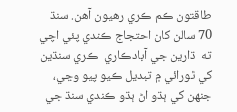طاقتون ڪم ڪري رهيون آهن. سنڌ 70 سالن کان احتجاج ڪندي پئي اچي ته  ڌارين جي آبادڪاري  ڪري سنڌين کي ٿورائي ۾ تبديل ڪيو پيو وڃي، جنهن کي ٻڌو اڻ ٻڌو ڪندي سنڌ جي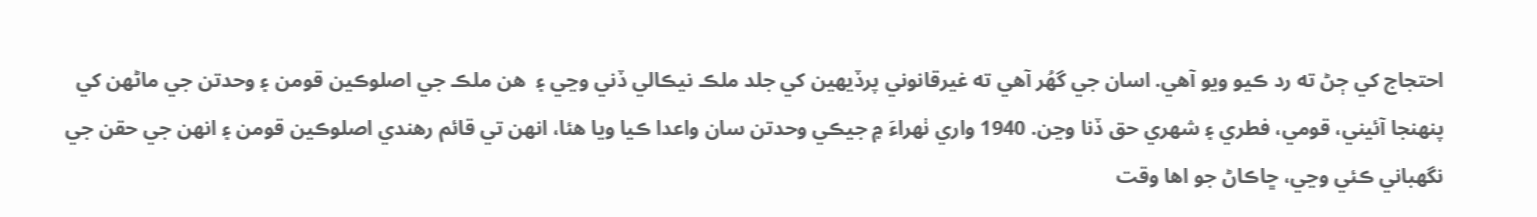احتجاج کي ڄڻ ته رد ڪيو ويو آهي. اسان جي گهُر آهي ته غيرقانوني پرڏيهين کي جلد ملڪ نيڪالي ڏني وڃي ۽  هن ملڪ جي اصلوڪين قومن ۽ وحدتن جي ماڻهن کي پنهنجا آئيني، قومي، فطري ۽ شهري حق ڏنا وڃن. 1940 واري ٺهراءَ ۾ جيڪي وحدتن سان واعدا ڪيا ويا هئا، انهن تي قائم رهندي اصلوڪين قومن ۽ انهن جي حقن جي نگهباني ڪئي وڃي، ڇاڪاڻ جو اها وقت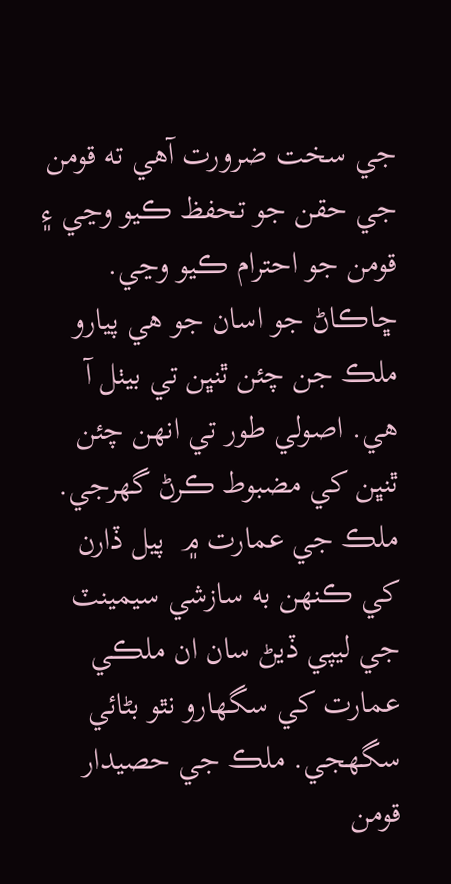جي سخت ضرورت آهي ته قومن جي حقن جو تحفظ ڪيو وڃي ۽ قومن جو احترام ڪيو وڃي. ڇاڪاڻ جو اسان جو هي پيارو ملڪ جن چئن ٿنڀن تي بيٺل آ هي. اصولي طور تي انهن چئن ٿنڀن کي مضبوط ڪرڻ گهرجي. ملڪ جي عمارت ۾  پيل ڏارن کي ڪنهن به سازشي سيمينٽ جي ليپي ڏيڻ سان ان ملڪي عمارت کي سگهارو نٿو بڻائي سگهجي. ملڪ جي حصيدار قومن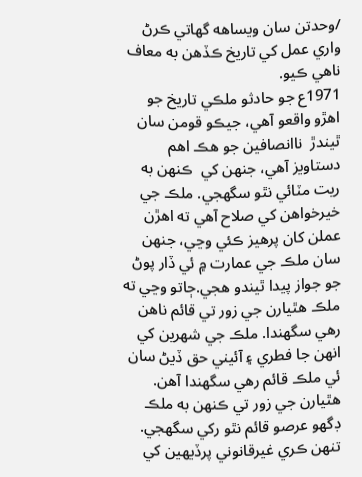/وحدتن سان ويساهه گهاتي ڪرڻ واري عمل کي تاريخ ڪڏهن به معاف ناهي ڪيو.
1971ع جو حادثو ملڪي تاريخ جو اهڙو واقعو آهي، جيڪو قومن سان ٿيندڙ  ناانصافين جو هڪ اهم دستاويز آهي، جنهن کي  ڪنهن به ريت مٽائي نٿو سگهجي. ملڪ جي خيرخواهن کي صلاح آهي ته اهڙن عملن کان پرهيز ڪئي وڃي، جنهن سان ملڪ جي عمارت ۾ ئي ڏار پوڻ جو جواز پيدا ٿيندو هجي.ڄاتو وڃي ته ملڪ هٿيارن جي زور تي قائم ناهن رهي سگهندا. ملڪ جي شهرين کي انهن جا فطري ۽ آئيني حق ڏيڻ سان ئي ملڪ قائم رهي سگهندا آهن. هٿيارن جي زور تي ڪنهن به ملڪ ڊگهو عرصو قائم نٿو رکي سگهجي. تنهن ڪري غيرقانوني پرڏيهين کي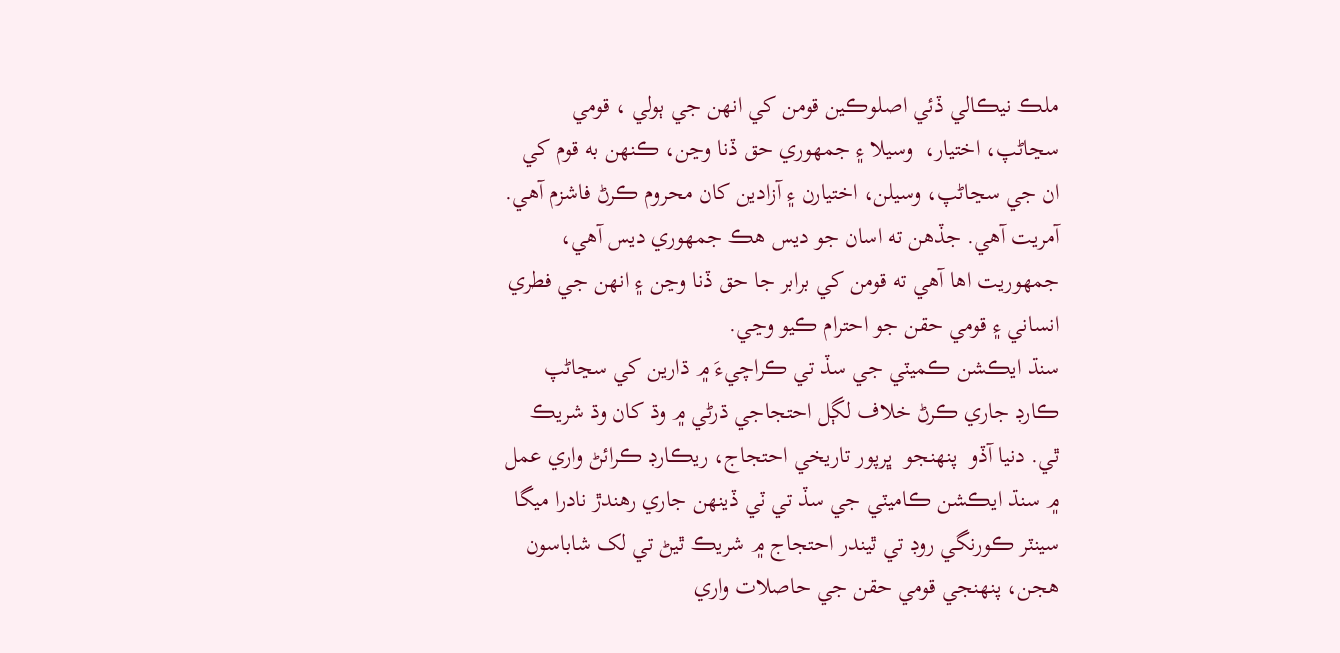ملڪ نيڪالي ڏئي اصلوڪين قومن کي انهن جي ٻولي ، قومي سڃاڻپ، اختيار،  وسيلا ۽ جمهوري حق ڏنا وڃن، ڪنهن به قوم کي ان جي سڃاڻپ، وسيلن، اختيارن ۽ آزادين کان محروم ڪرڻ فاشزم آهي. آمريت آهي. جڏهن ته اسان جو ديس هڪ جمهوري ديس آهي، جمهوريت اها آهي ته قومن کي برابر جا حق ڏنا وڃن ۽ انهن جي فطري انساني ۽ قومي حقن جو احترام ڪيو وڃي.
سنڌ ايڪشن ڪميٽي جي سڏ تي ڪراچيءَ ۾ ڌارين کي سڃاڻپ ڪارڊ جاري ڪرڻ خلاف لڳل احتجاجي ڌرڻي ۾ وڌ کان وڌ شريڪ ٿي. دنيا آڏو  پنهنجو  ڀرپور تاريخي احتجاج، ريڪارڊ ڪرائڻ واري عمل ۾ سنڌ ايڪشن ڪاميٽي جي سڏ تي ٽي ڏينهن جاري رهندڙ نادرا ميگا سينٽر ڪورنگي روڊ تي ٿيندر احتجاج ۾ شريڪ ٿيڻ تي لک شاباسون هجن، پنهنجي قومي حقن جي حاصلات واري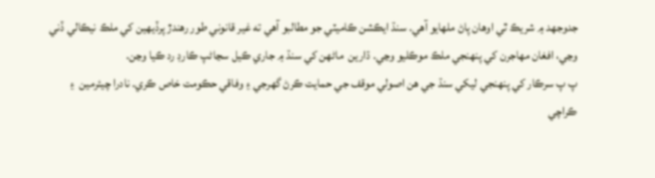جدوجهد ۾ شريڪ ٿي اوهان پاڻ ملهايو آهي. سنڌ ايڪشن ڪاميٽي جو مطالبو آهي ته غير قانوني طور رهندڙ پرڏيهين کي ملڪ نيڪالي ڏني وڃي، افغان مهاجرن کي پنهنجي ملڪ موڪليو وڃي. ڌارين  ماڻهن کي سنڌ ۾ جاري ڪيل سڃاڻپ ڪارڊ رد ڪيا وڃن.
پ پ سرڪار کي پنهنجي ليکي سنڌ جي هن اصولي موقف جي حمايت ڪرڻ گهرجي ۽ وفاقي حڪومت خاص ڪري. نادرا چيئرمين  ۽  ڪراچي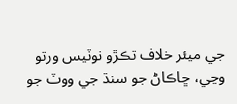جي ميئر خلاف تڪڙو نوٽيس ورتو وڃي، ڇاڪاڻ جو سنڌ جي ووٽ جو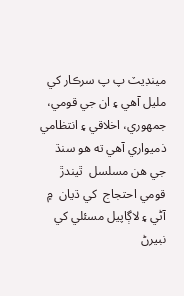مينڊيٽ پ پ سرڪار کي مليل آهي ۽ ان جي قومي، جمهوري، اخلاقي ۽ انتظامي ذميواري آهي ته هو سنڌ جي هن مسلسل  ٿيندڙ قومي احتجاج  کي ڌيان  ۾ آڻي ۽ لاڳاپيل مسئلي کي نبيرڻ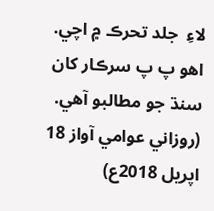لاءِ  جلد تحرڪ ۾ اچي. اهو پ پ سرڪار کان سنڌ جو مطالبو آهي.
(روزاني عوامي آواز 18 اپريل 2018ع)